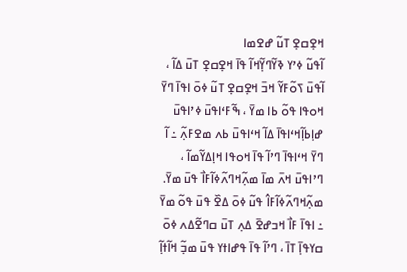ߞߐ߲ߛߐ߲ ߠߎ߬ ߝߐߘߊ
ߊ߬ߟߎ߬ ߦߴߌ ߢߌ߬ߣߌ߲߬ߞߊ߬ ߟߊ߫ ߞߐ߲ߛߐ߲ ߠߎ߫ ߡߊ߬ ، ߊ߬ߟߎ߫ ߖߋ߬ߓߌ߬ ߞߏ߫ ߞߐ߲ߛߐ߲ ߠߎ߬ ߦߋ߫ ߊߟߊ߫ ߣߌ߫ ߞߋߟߊ ߟߋ߬ ߕߊ ߘߌ߫ ، ߒ߬ߓߵߊߟߎ߫ ߦߴߊߟߎ߫ ߝߊ߲ߕߊ߲߬ߞߵߊߟߊ߫ ߡߊ߬ ߞߵߊߟߎ߫ ߕߍ ߘߐߓߍ߲߬ ߸ ߊ߬ ߣߌ߫ ߞߵߊߟߊ߫ ߣߴߊ߬ ߟߊ߫ ߞߋߟߊ ߞߊ߲ߡߌ߬ߘߊ߬ ، ߣߴߊߟߎ߫ ߞߍ߫ ߘߊ߫ ߘߍ߲߬ߞߣߍ߬ߦߊ߬ߓߊ߯ ߟߎ߫ ߘߌ߫.
ߘߍ߲߬ߞߣߍ߬ߦߊ߬ߓߊ߮ ߟߎ߬ ߦߋ߫ ߡߐ߰ ߟߎ߫ ߟߋ߬ ߘߌ߫ ߸ ߊߟߊ߫ ߓߊ߯ ߞߏߝߐ߫ ߡߍ߲ ߠߎ߫ ߛߣߐ߬ߡߍ ߦߋ߫ ߛߌߟߊ߲߫ ߠߊ߫ ، ߣߴߊ߬ ߟߊ߫ ߟߝߊߙߌ ߟߎ߫ ߘߏ߲߬ ߞߊ߬ߙߊ߲߬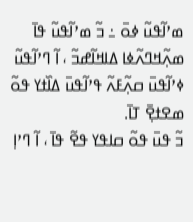ߘߴߊ߬ߟߎ߬ ߦߋ߫ ߸ ߏ߬ ߘߴߊ߬ߟߎ߬ ߟߊ߫ ߘߍ߲߬ߞߣߍ߬ߦߊ ߡߊߞߊ߬ߝߏ߬ ، ߊ߬ ߣߴߊ߬ߟߎ߬ ߦߴߊ߬ߟߎ߫ ߛߍ߲߬ߓߍ߬ ߟߴߊ߬ߟߎ߫ ߡߊ߰ߙߌ ߟߋ߬ ߘߐߙߐ߲߫ ߠߊ߫.
ߏ߬ ߟߎ߫ ߟߋ߬ ߛߊߟߌ ߟߐ߬ ߟߊ߫ ، ߊ߬ ߣߴߊ߲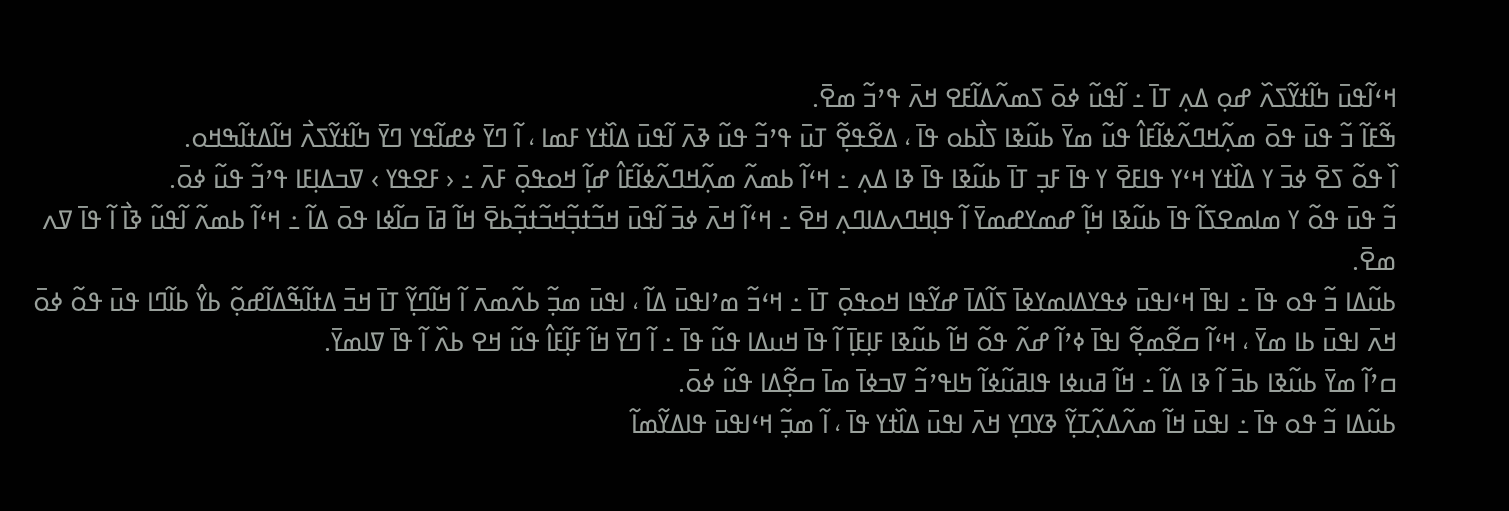ߞߵߊ߬ߟߎ߫ ߤߊ߬ߙߌ߬ߖߍ߰ ߝߋ߲ ߡߍ߲ ߠߊ߫ ߸ ߊ߬ߟߎ߬ ߦߋ߫ ߖߘߍ߬ߡߊ߬ߓߐ ߞߍ߫ ߟߴߏ߬ ߘߐ߫.
ߒ߬ߓߊ߬ ߏ߬ ߟߎ߫ ߟߋ߫ ߘߍ߲߬ߞߣߍ߬ߦߊ߬ߓߊ߮ ߟߎ߬ ߘߌ߫ ߕߎ߬ߢߊ ߖߊ߯ߕߋ ߟߊ߫ ، ߡߐ߬ߟߐ߲߬ ߠߎ߫ ߟߴߏ߬ ߟߎ߬ ߢߍ߫ ߊ߬ߟߎ߫ ߡߊ߰ߙߌ ߓߘߊ ، ߊ߬ ߣߌ߫ ߦߝߊ߬ߟߌ ߣߌ߫ ߤߊ߬ߙߌ߬ߖߍ߯ ߞߊ߬ߡߙߊ߬ߒߞߋ.
ߊ߰ ߟߋ߬ ߖߐ߫ ߦߏ߫ ߌ ߡߊ߰ߙߌ ߞߵߌ ߟߊߓߐ߫ ߌ ߟߊ߫ ߓߏ߲ ߠߊ߫ ߕߎ߬ߢߊ ߟߊ߫ ߢߊ ߡߍ߲ ߸ ߞߵߊ߬ ߕߘߍ߬ ߘߍ߲߬ߞߣߍ߬ߦߊ߬ߓߊ߮ ߝߊ߲߬ ߞߋߟߋ߲߫ ߓߍ߫ ߸ ‹ ߓߐߟߌ › ߜߏߡߊ߲ߓߊ ߟߴߏ߬ ߟߎ߬ ߦߋ߫.
ߏ߬ ߟߎ߫ ߟߋ߬ ߌ ߘߊߘߐߖߊ߬ ߟߊ߫ ߕߎ߬ߢߊ ߞߊ߲߬ ߝߘߌߝߘߌ߫ ߊ߬ ߟߊ߲ߞߣߍߡߊߣߍ߲ ߞߐ߫ ߸ ߞߵߊ߬ ߞߍ߫ ߦߏ߫ ߊ߬ߟߎ߫ ߞߏ߬ߙߏ߲߬ߞߏ߬ߙߏ߲߬ߕߐ߫ ߞߊ߬ ߥߊ߫ ߛߊ߬ߦߊ ߟߋ߫ ߡߊ߬ ߸ ߞߵߊ߬ ߕߘߍ߬ ߊ߬ߟߎ߬ ߢߊ߯ ߊ߬ ߟߊ߫ ߜߍ ߘߐ߫.
ߕߎ߬ߡߊ ߏ߬ ߟߋ ߟߊ߫ ߸ ߊߟߊ߫ ߞߵߊߟߎ߫ ߦߟߌߡߊߘߌߦߊ߫ ߖߊ߬ߡߊ߫ ߝߌ߬ߟߊ ߞߋߟߋ߲߫ ߠߊ߫ ߸ ߞߵߏ߬ ߘߴߊߟߎ߫ ߡߊ߬ ، ߊߟߎ߫ ߘߏ߲߬ ߕߍ߬ߘߍ߫ ߊ߬ ߞߊ߬ߣߌ߲߬ ߠߊ߫ ߞߏ߫ ߡߙߊ߬ߒ߬ߡߊ߬ߝߋ߲߬ ߕߌ߮ ߕߊ߬ߣߊ ߟߎ߫ ߟߋ߬ ߦߋ߫ ߞߍ߫ ߊߟߎ߫ ߕߊ ߘߌ߫ ، ߞߵߊ߬ ߛߐ߬ߘߐ߲߬ ߊߟߊ߫ ߦߴߊ߬ ߝߍ߬ ߟߋ߬ ߞߊ߬ ߕߎ߬ߢߊ ߓߊ߲ߓߊ߲߫ ߊ߬ ߟߊ߫ ߞߎߡߊ ߟߎ߬ ߟߊ߫ ߸ ߊ߬ ߣߌ߫ ߞߊ߬ ߓߊ߲߬ߓߊ߮ ߟߎ߬ ߞߐ ߕߍ߰ ߊ߬ ߟߊ߫ ߜߊߘߌ߫.
ߛߴߊ߬ ߘߌ߫ ߕߎ߬ߢߊ ߕߏ߫ ߊ߬ ߢߊ ߡߊ߬ ߸ ߞߊ߬ ߥߎߦߊ ߟߊߥߎ߬ߦߊ߬ ߤߊߟߴߏ߬ ߜߏߦߊ߫ ߘߊ߫ ߛߐ߲߬ߡߊ ߟߎ߬ ߦߋ߫.
ߕߎ߬ߡߊ ߏ߬ ߟߋ ߟߊ߫ ߸ ߊߟߎ߫ ߞߊ߬ ߘߍ߬ߡߍ߲߬ߠߌ߲߬ ߢߌߣߌ߲ ߞߍ߫ ߊߟߎ߫ ߡߊ߰ߙߌ ߟߊ߫ ، ߊ߬ ߘߏ߲߬ ߞߵߊߟߎ߫ ߟߊߡߌ߬ߘߊ߬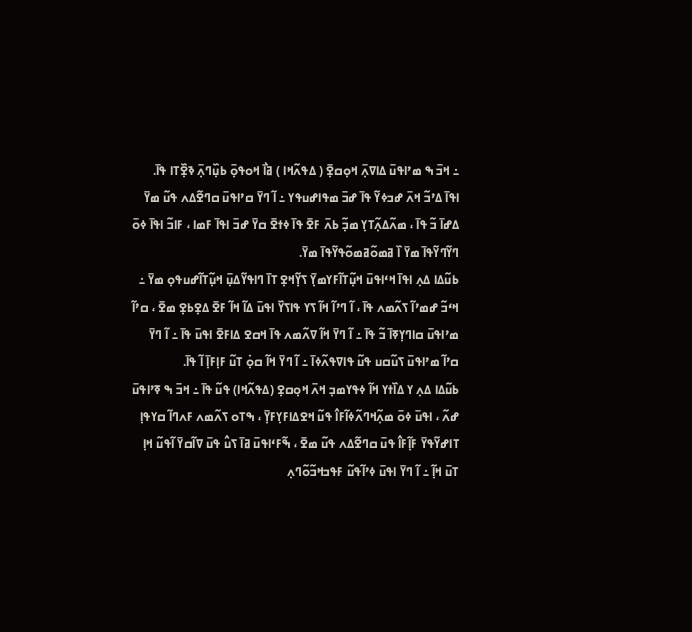߸ ߞߏ߫ ߒ ߘߴߊߟߎ߫ ߡߊߜߍ߲߫ ߞߋ߲ߛߐ߲߫ ( ߡߟߍ߬ߞߊ ) ߥߊ߯ ߞߋߟߋ߲߫ ߕߎ߲߰ߣߍ߲߫ ߢߐ߲߰ߠߊ ߟߊ߫.
ߊߟߊ߫ ߡߴߏ߬ ߞߍ߫ ߝߏߦߌ߬ ߟߊ߫ ߝߏ߫ ߘߟߊߝߎߟߌ ߸ ߊ߬ ߣߌ߫ ߛߴߊߟߎ߫ ߛߣߐ߬ߡߍ ߟߎ߬ ߘߌ߫ ߡߝߊ߫ ߏ߬ ߟߊ߫ ، ߘߍ߬ߡߍ߲߬ߠߌ߲ ߘߏ߲߬ ߕߍ߫ ߓߐ߫ ߟߊ߫ ߦߙߐ߫ ߛߌ߫ ߝߏ߫ ߊߟߊ߫ ߓߘߊ ، ߓߊߏ߬ ߊߟߊ߫ ߦߋ߫ ߣߌ߬ߣߌ߬ߟߊ߫ ߘߌ߫ ߊ߰ ߥߘߋ߬ߥߘߋ߬ߟߌ߬ߟߊ߫ ߘߌ߫.
ߕߎ߬ߡߊ ߡߍ߲ ߊߟߊ߫ ߞߵߊߟߎ߫ ߞߎ߲߬ߠߊ߬ߓߌߘߌ߲߫ ߖߌ߲߬ߞߐ߲ ߠߊ߫ ߣߊߟߌ߬ߡߎ߲߫ ߞߎ߲߬ߠߊ߬ߝߎߟߋ߲ ߘߌ߫ ߸ ߞߵߏ߬ ߝߘߴߊ߬ ߖߍ߬ߘߍ ߟߊ߫ ، ߊ߬ ߣߴߊ߬ ߞߊ߬ ߖߌ ߟߊߖߌ߰ ߊߟߎ߫ ߡߊ߬ ߞߊ߬ ߓߐ߫ ߡߐ߲ߕߐ߲ ߘߐ߫ ، ߛߴߊ߬ ߘߴߊߟߎ߫ ߛߊߣߌ߲ߧߊ߫ ߏ߬ ߟߊ߫ ߸ ߊ߬ ߣߌ߫ ߞߊ߬ ߜߍ߬ߘߍ ߟߊ߫ ߞߛߐ ߡߊߓߐ߫ ߊߟߎ߫ ߟߊ߫ ߸ ߊ߬ ߣߌ߫ ߛߴߊ߬ ߘߴߊߟߎ߫ ߖߎ߬ߛߎ ߟߎ߬ ߟߊߜߟߍ߬ߦߊ߫ ߸ ߊ߬ ߣߌ߫ ߞߊ߬ ߛߋ߲߭ ߠߎ߬ ߓߊ߲ߓߊ߲߫ ߊ߬ ߟߊ߫.
ߕߎ߬ߡߊ ߡߍ߲ ߌ ߡߊ߰ߙߌ ߞߊ߬ ߦߟߌߘߏ߲ ߞߍ߫ ߞߋ߲ߛߐ߲ (ߡߟߍ߬ߞߊ) ߟߎ߬ ߟߊ߫ ߸ ߞߏ߫ ߒ ߧߴߊߟߎ߫ ߝߍ߬ ، ߊߟߎ߫ ߦߋ߫ ߘߍ߲߬ߞߣߍ߬ߦߊ߬ߓߊ߮ ߟߎ߬ ߞߐߡߊߓߌ߲ߓߌ߲߫ ، ߒߠߋ ߖߍ߬ߘߍ ߓߍߣߊ߬ ߛߌߟߊ߲ ߠߊߝߌ߬ߟߌ߫ ߓߊ߲߬ߓߊ߮ ߟߎ߫ ߛߣߐ߬ߡߍ ߟߎ߬ ߘߐ߫ ، ߒ߬ߓߵߊߟߎ߫ ߥߊ߫ ߖߎ߮ ߟߎ߫ ߜߊ߬ߛߌ߫ ߊ߬ߟߎ߬ ߞߊ߲ ߠߎ߫ ߞߊ߲߬ ߸ ߊ߬ ߣߌ߫ ߊߟߎ߫ ߦߴߊ߬ߟߎ߬ ߓߟߏߞߏ߬ߋ߬ߣߍ߲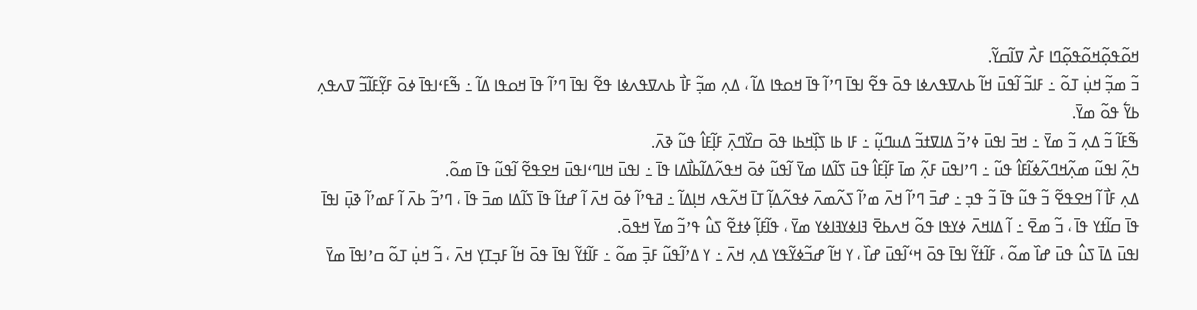ߞߋ߬ߟߋ߲߬ߞߋ߬ߟߋ߲߬ߣߊ ߓߍ߯ ߜߊ߬ߛߌ߬.
ߏ߬ ߘߏ߲߬ ߞߎ߲߭ ߠߋ߬ ߸ ߓߊߏ߬ ߊ߬ߟߎ߫ ߞߊ߬ ߕߍߜߟߍߦߊ ߟߋ߫ ߟߐ߬ ߊߟߊ߫ ߣߴߊ߬ ߟߊ߫ ߞߋߟߊ ߡߊ߬ ، ߡߍ߲ ߘߏ߲߬ ߓߊ߯ ߕߍߜߟߍߦߊ ߟߐ߬ ߊߟߊ߫ ߣߴߊ߬ ߟߊ߫ ߞߋߟߊ ߡߊ߬ ߸ ߒ߬ߓߵߊߟߊ߫ ߦߋ߫ ߓߌ߲߬ߓߊ߬ߏ߬ ߜߍߟߍ߲ ߕߌ߱ ߟߋ߬ ߘߌ߫.
ߒ߬ߓߊ߬ ߏ߬ ߡߍ߲ ߏ߬ ߘߌ߫ ߸ ߞߏ߫ ߊߟߎ߫ ߦߴߏ߬ ߡߊߜߙߏ߬ ߡߎߣߎ߲߬ ߸ ߓߊ ߕߊ ߖߊ߲߰ߞߕߊ ߟߋ߫ ߛߌ߰ߣߍ߲߫ ߓߊ߲߬ߓߊ߮ ߟߎ߬ ߢߍ߫.
ߤߍ߲߬ ߊߟߎ߬ ߘߍ߲߬ߞߣߍ߬ߦߊ߬ߓߊ߮ ߟߎ߬ ߸ ߣߴߊߟߎ߫ ߓߍ߲߬ ߘߊ߫ ߓߊ߲߬ߓߊ߮ ߟߎ߫ ߖߊ߬ߡߊ ߘߌ߫ ߊ߬ߟߎ߬ ߦߋ߫ ߞߟߍ߬ߡߊ߬ߕߊ߯ߡߊ ߟߊ߫ ߸ ߊߟߎ߫ ߞߊߣߵߊߟߎ߫ ߞߐߟߐ߬ ߊ߬ߟߎ߬ ߟߊ߫ ߘߋ߬.
ߡߍ߲ ߓߊ߯ ߊ߬ ߞߐߟߐ߬ ߏ߬ ߟߎ߬ ߟߊ߫ ߏ߬ ߟߏ߲ ߸ ߝߏ߫ ߣߴߊ߬ ߞߍ߫ ߘߴߊ߬ ߖߍ߬ߘߍ߫ ߦߟߍ߬ߡߊ߲߬ ߠߊ߫ ߞߍ߬ߟߍ ߞߊ߲ߡߊ߬ ߸ ߥߟߴߊ߬ ߦߋ߫ ߞߍ߫ ߊ߬ ߝߙߊ߬ ߟߊ߫ ߖߊ߬ߡߊ ߘߏ߫ ߟߊ߫ ، ߣߴߏ߬ ߕߍ߫ ߊ߬ ߓߘߴߊ߬ ߢߎ߲߫ ߊߟߊ߫ ߟߊ߫ ߛߊ߬ߙߌ ߟߊ߫ ، ߏ߬ ߘߐ߫ ߸ ߊ߬ ߡߊߞߍ߫ ߦߌߟߊ ߟߋ߬ ߞߍߕߐ߫ ߔߊߦߌߔߊߦߌ ߘߌ߫ ، ߟߊ߬ߓߊ߲߬ ߦߙߐ߬ ߖߎ߮ ߟߴߏ߬ ߘߌ߫ ߞߟߋ߫.
ߊߟߎ߫ ߡߊ߫ ߖߎ߮ ߟߎ߫ ߝߊ߰ ߘߋ߬ ، ߓߊ߬ߙߌ߬ ߊߟߊ߫ ߟߋ߫ ߞߵߊ߬ߟߎ߫ ߝߊ߰ ، ߌ ߞߊ߬ ߝߏ߬ߦߌ߬ߟߌ ߡߍ߲ ߞߍ߫ ߸ ߌ ߡߴߊ߬ߟߎ߬ ߓߏ߲߫ ߘߋ߬ ߸ ߓߊ߬ߙߌ߬ ߊߟߊ߫ ߟߋ߫ ߞߊ߬ ߓߏ߲ߠߌ߲ ߞߍ߫ ، ߏ߬ ߞߎ߲߭ ߠߋ߬ ߛߴߊߟߊ߫ ߘߌ߫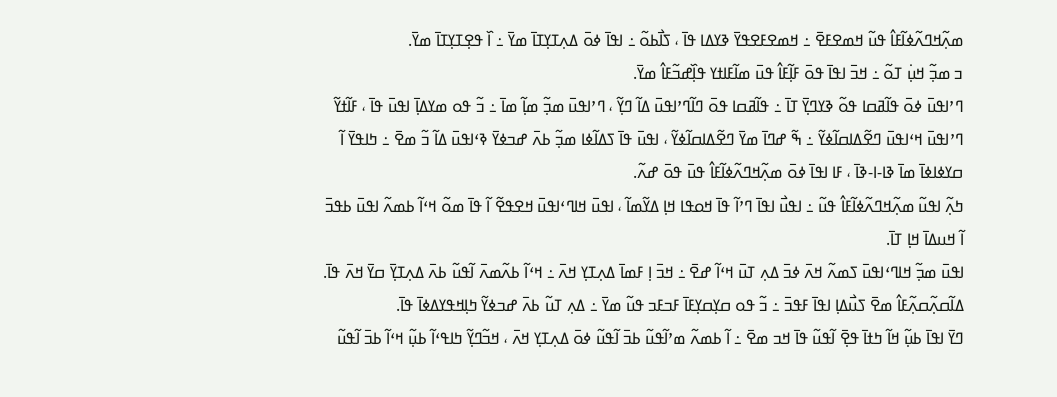ߘߍ߲߬ߞߣߍ߬ߦߊ߬ߓߊ߮ ߟߎ߬ ߞߘߐߓߐ߫ ߸ ߞߘߐߓߐߟߌ߫ ߢߌߡߊ ߟߊ߫ ، ߖߊ߯ߕߋ߬ ߸ ߊߟߊ߫ ߦߋ߫ ߡߍ߲ߠߌ߲ߠߊ߫ ߘߌ߫ ߸ ߊ߰ ߟߐ߲ߠߌ߲ߠߊ߫ ߘߌ߫.
ߏ ߘߏ߲߬ ߞߎ߲߭ ߠߋ߬ ߸ ߞߏ߫ ߊߟߊ߫ ߟߋ߫ ߓߊ߲߬ߓߊ߮ ߟߎ߫ ߘߊ߬ߓߊߙߌ ߟߊ߲߰ߝߏ߬ߓߊ߮ ߘߌ߫.
ߣߴߊߟߎ߫ ߦߋ߫ ߟߊ߬ߥߛߊ ߟߋ߬ ߢߌߣߌ߲߫ ߠߊ߫ ߸ ߟߊ߬ߥߛߊ ߟߋ߫ ߣߊ߬ߣߴߊߟߎ߫ ߡߊ߬ ߣߌ߲߬ ، ߣߴߊߟߎ߫ ߘߏ߲߬ ߘߊ߲߬ ߘߊ߫ ߸ ߏ߬ ߟߋ ߘߌߡߊ߲߫ ߊߟߎ߫ ߟߊ߫ ، ߓߊ߬ߙߌ߬ ߣߴߊߟߎ߫ ߞߵߊߟߎ߫ ߣߐ߬ߡߊߛߊ߬ߦߌ߬ ߸ ߒ߬ ߝߣߊ߫ ߘߌ߫ ߣߐ߬ߡߊߛߊ߬ߦߌ߬ ، ߊߟߎ߫ ߟߊ߫ ߖߡߊ߬ߦߊ ߘߏ߲߬ ߕߍ߫ ߝߏߦߌ߫ ߢߵߊߟߎ߫ ߡߊ߬ ߏ߬ ߘߐ߫ ߸ ߤߊߟߌ߫ ߊ߬ ߛߌߦߊߦߊ߫ ߘߊ߫ ߢߊ-ߊ-ߢߊ߫ ، ߓߊ ߊߟߊ߫ ߦߋ߫ ߘߍ߲߬ߞߣߍ߬ߦߊ߬ߓߊ߮ ߟߎ߫ ߟߋ߫ ߝߍ߬.
ߤߍ߲߬ ߊߟߎ߬ ߘߍ߲߬ߞߣߍ߬ߦߊ߬ߓߊ߮ ߟߎ߬ ߸ ߊߟߎ߯ ߊߟߊ߫ ߣߴߊ߬ ߟߊ߫ ߞߋߟߊ ߞߊ߲ ߡߌ߬ߘߊ߬ ، ߊߟߎ߫ ߞߊߣߵߊߟߎ߫ ߞߐߟߐ߬ ߊ߬ ߟߊ߫ ߘߋ߬ ߞߵߊ߬ ߕߘߍ߬ ߊߟߎ߫ ߕߟߏ߫ ߊ߬ ߞߎߡߊ߫ ߞߊ߲ ߠߊ߫.
ߊߟߎ߫ ߘߏ߲߬ ߞߊߣߵߊߟߎ߫ ߖߘߍ߬ ߞߍ߫ ߦߏ߫ ߡߍ߲ ߠߎ߫ ߞߵߊ߬ ߝߐ߫ ߸ ߞߏ߫ ߊ߲ ߓߘߊ߫ ߡߍ߲ߠߌ߲ ߞߍ߫ ߸ ߞߵߊ߬ ߕߍ߬ߘߍ߫ ߊ߬ߟߎ߬ ߕߍ߫ ߡߍ߲ߠߌ߲߫ ߛߌ߫ ߞߍ߫ ߟߊ߫.
ߡߊ߬ߛߍ߲߬ߛߍ߲߬ߓߊ߮ ߘߐ߫ ߖߎ߯ߡߊ߲ ߊߟߊ߫ ߓߟߏ߫ ߸ ߏ߬ ߟߋ ߛߌ߲ߛߌ߲ߓߊ߫ ߓߏߓߏ ߟߎ߬ ߘߌ߫ ߸ ߡߍ߲ ߠߎ߬ ߕߍ߫ ߝߏߦߌ߬ ߤߊ߲ߞߟߌߡߦߊ߫ ߟߊ߫.
ߣߌ߫ ߊߟߊ߫ ߕߎ߲߬ ߞߊ߬ ߤߙߊ߫ ߟߐ߲߫ ߊ߬ߟߎ߬ ߟߊ߫ ߞߏ ߘߐ߫ ߸ ߊ߬ ߕߘߍ߬ ߘߴߊ߬ߟߎ߬ ߕߏ߫ ߊ߬ߟߎ߬ ߦߋ߫ ߡߍ߲ߠߌ߲ ߞߍ߫ ، ߞߏ߬ߣߌ߲߬ ߤߊߟߵߊ߬ ߕߎ߲߬ ߞߵߊ߬ ߕߏ߫ ߊ߬ߟߎ߬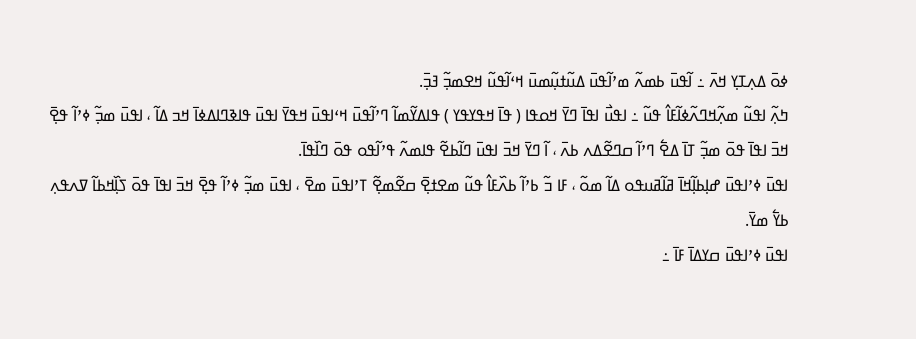ߦߋ߫ ߡߍ߲ߠߌ߲ ߞߍ߫ ߸ ߊ߬ߟߎ߫ ߕߘߍ߬ ߘߴߊ߬ߟߎ߫ ߡߎ߬ߙߎ߲߬ߘߎ߫ ߞߵߊ߬ߟߎ߬ ߞߐߘߏ߲߬ ߔߏ߲߫.
ߤߍ߲߬ ߊߟߎ߬ ߘߍ߲߬ߞߣߍ߬ߦߊ߬ߓߊ߮ ߟߎ߬ ߸ ߊߟߎ߯ ߊߟߊ߫ ߣߌ߫ ߞߋߟߊ ( ߟߊ߫ ߞߟߌߟߌ ) ߟߊߡߌ߬ߘߊ߬ ߣߴߊ߬ߟߎ߫ ߞߵߊߟߎ߫ ߞߟߌ߫ ߊߟߎ߫ ߟߊߢߣߊߡߦߊ߫ ߞߏ ߡߊ߬ ، ߊߟߎ߫ ߘߏ߲߬ ߦߴߊ߬ ߟߐ߲߫ ߞߏ߫ ߊߟߊ߫ ߟߋ߫ ߘߏ߲߬ ߠߊ߫ ߡߐ߱ ߣߴߊ߬ ߛߣߐ߬ߡߍ ߕߍ߫ ، ߊ߬ ߣߌ߫ ߞߏ߫ ߊߟߎ߫ ߣߊ߬ߕߐ߬ ߟߊߘߍ߬ ߟߴߊ߬ߟߋ ߟߋ߫ ߣߊ߰ߟߊ߫.
ߊߟߎ߫ ߦߴߊߟߎ߫ ߝߊ߲ߕߊ߲߬ߞߊ߫ ߥߊ߬ߥߎߟߋ ߡߊ߬ ߘߋ߬ ، ߓߊ ߏ߬ ߕߴߊ߬ ߕߍ߰ߓߊ߮ ߟߎ߬ ߘߐߙߐ߲߫ ߛߐ߬ߘߐ߲߬ ߠߴߊߟߎ߫ ߘߐ߫ ، ߊߟߎ߫ ߘߏ߲߬ ߦߴߊ߬ ߟߐ߲߫ ߞߏ߫ ߊߟߊ߫ ߟߋ߫ ߖߊ߲߰ߞߕߊ߬ ߜߍߟߍ߲ ߕߌ߱ ߘߌ߫.
ߊߟߎ߫ ߦߴߊߟߎ߫ ߛߌߡߊ߫ ߓߊ߫ ߸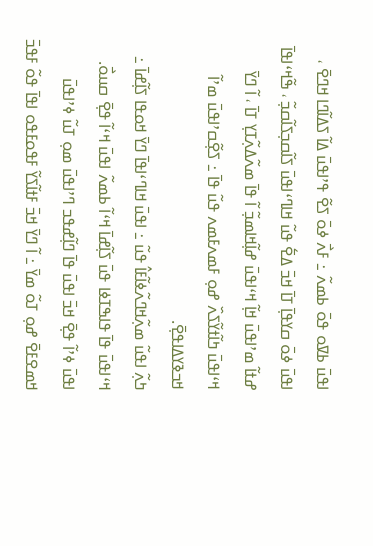ߊߟߎ߫ ߕߜߋ ߟߋ߫ ߕߘߍ߬ ߸ ߓߍ߯ ߦߋ߫ ߖߐ߬ ߟߴߊߟߎ߫ ߡߊ߬ ߖߡߊ߬ߣߊ ߞߣߐ߫ ، ߊߟߎ߫ ߦߋ߫ ߛߌߟߊ߲߫ ߠߊ߫ ߞߏ߫ ߡߐ߱ ߟߎ߬ ߞߊߣߵߊߟߎ߫ ߖߊ߬ߛߏ߲ߖߊ߬ߛߏ߲߬ ، ߒ߬ߞߵߊߟߊ߫ ߝߙߊ߬ ߘߴߊߟߎ߫ ߞߊ߲߬ ߞߵߊߟߎ߫ ߝߊ߲߬ߞߊߘߏ߲߬ ߊ߬ ߟߊ߫ ߘߍ߬ߡߍ߲߬ߠߌ߲ ߠߊ߫ ، ߊ߬ ߣߌ߫ ߞߵߊߟߎ߫ ߤߊ߬ߙߌ߬ߖߍ߰ ߝߋ߲ ߓߘߍߓߘߍ ߟߎ߬ ߟߊ߫ ߸ ߖߐ߲߬ߛߴߊߟߎ߫ ߘߴߊ߬ ߞߏߢߌߡߊߟߐ߲߫.
ߤߍ߲߬ ߊߟߎ߬ ߘߍ߲߬ߞߣߍ߬ߦߊ߬ߓߊ߮ ߟߎ߬ ߸ ߊߟߎ߫ ߞߊߣߵߊߟߊ߫ ߣߌ߫ ߞߋߟߊ ߖߊ߲߬ߝߊ߫ ߸ ߞߵߊߟߎ߫ ߟߊ߫ ߟߊߒߠߦߊ ߟߎ߫ ߖߊ߲߬ߝߊ߫ ߞߵߊ߬ ߕߘߍ߬ ߊߟߎ߫ ߞߵߊ߬ ߟߐ߲߫ ߛߎߋ߯.
ߊߟߎ߫ ߦߴߊ߬ ߟߐ߲߫ ߞߏ߫ ߊߟߎ߫ ߟߊ߫ ߣߊ߲߬ߝߟߏ ߣߴߊߟߎ߫ ߘߋ߲ ߠߎ߬ ߦߴߊߟߎ߫ ߞߘߐߓߐ߫ ߝߋ߲ ߠߋ߬ ߘߌ߫ ߸ ߊ߬ ߣߌ߫ ߞߏ߫ ߓߙߊ߬ߖߌ߬ ߓߟߋߓߟߋ ߊߟߊ߫ ߟߋ߬ ߓߟߏ߫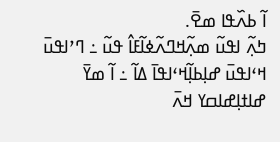ߊ߬ ߕߍ߰ߟߊ ߘߐ߫.
ߤߍ߲߬ ߊߟߎ߬ ߘߍ߲߬ߞߣߍ߬ߦߊ߬ߓߊ߮ ߟߎ߬ ߸ ߣߴߊߟߎ߫ ߞߵߊߟߎ߫ ߝߊ߲ߕߊ߲߬ߞߵߊߟߊ߫ ߡߊ߬ ߸ ߊ߬ ߘߌ߫ ߝߊߙߊ߲ߝߊߛߌ ߞߍ߫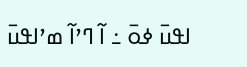ߊߟߎ߫ ߦߋ߫ ߸ ߊ߬ ߣߴߊ߬ ߘߴߊߟߎ߫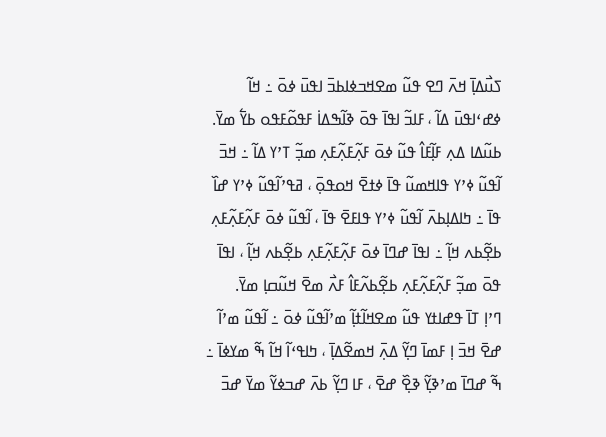ߖߎ߯ߡߊ߲߫ ߞߍ߫ ߣߐ ߟߎ߬ ߘߐߞߏߦߊߕߏ߫ ߊߟߎ߫ ߦߋ߫ ߸ ߞߊ߬ ߦߝߵߊߟߎ߫ ߡߊ߬ ، ߓߊߏ߬ ߊߟߊ߫ ߟߋ߫ ߢߊ߬ߒߡߊ߭ ߓߟߋ߬ߓߟߋ ߕߌ߱ ߘߌ߫.
ߕߎ߬ߡߊ ߡߍ߲ ߓߊ߲߬ߓߊ߮ ߟߎ߬ ߦߋ߫ ߓߍ߲߬ߓߍ߲߬ߓߍ߲ ߘߏ߲߬ ߠߴߌ ߡߊ߬ ߸ ߞߏ߫ ߊ߬ߟߎ߬ ߦߴߌ ߟߊߞߘߎ߬ ߟߊ߫ ߦߙߐ߫ ߞߋߟߋ߲߫ ، ߥߟߴߊ߬ߟߎ߬ ߦߴߌ ߝߊ߰ ߟߊ߫ ߸ ߤߊߡߊ߲ߕߍ߫ ߊ߬ߟߎ߬ ߦߴߌ ߟߊߓߐ߫ ߟߊ߫ ، ߊ߬ߟߎ߬ ߦߋ߫ ߓߍ߲߬ߓߍ߲߬ߓߍ߲ ߕߐ߲߬ߕߍ ߞߊ߲߬ ߸ ߊߟߊ߫ ߝߣߊ߫ ߦߋ߫ ߓߍ߲߬ߓߍ߲߬ߓߍ߲ ߕߐ߲߬ߕߍ ߞߊ߲߬ ، ߊߟߊ߫ ߟߋ߫ ߘߏ߲߬ ߓߍ߲߬ߓߍ߲߬ߓߍ߲ ߕߐ߲߬ߕߍ߬ߓߊ߮ ߓߍ߯ ߘߐ߫ ߞߎ߬ߛߊ߲ ߘߌ߫.
ߣߴߊ߲ ߠߊ߫ ߟߝߊߙߌ ߟߎ߬ ߘߐߞߊ߬ߙߊ߲߬ ߘߴߊ߬ߟߎ߬ ߦߋ߫ ߸ ߊ߬ߟߎ߬ ߘߴߊ߬ ߝߐ߫ ߞߏ߫ ߊ߲ ߓߘߊ߫ ߣߌ߲߬ ߡߍ߲߫ ߞߘߐ߬ߡߊ߲߫ ، ߤߊߟߵߊ߬ ߞߊ߬ ߒ߬ ߘߌߦߊ߫ ߸ ߒ߬ ߝߣߊ߫ ߘߴߢߌ߲߬ ߢߐ߲߰ ߝߐ߫ ، ߓߊ ߣߌ߲߬ ߕߍ߫ ߝߏߦߌ߬ ߘߌ߫ ߝߏ߫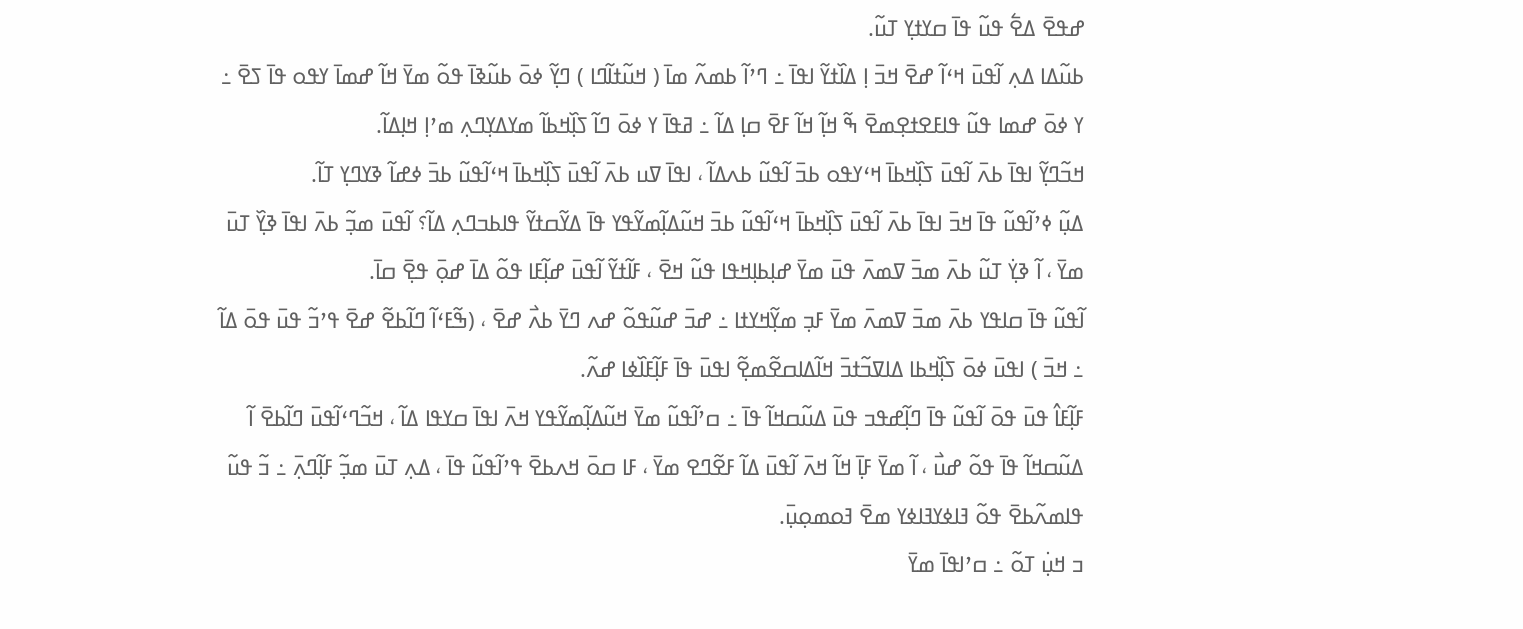ߝߟߐ߫ ߡߐ߱ ߟߎ߬ ߟߊ߫ ߛߌߙߌ߲ ߠߎ߬.
ߕߎ߬ߡߊ ߡߍ߲ ߊ߬ߟߎ߫ ߞߵߊ߬ ߝߐ߫ ߞߏ߫ ߊ߲ ߡߊ߰ߙߌ߬ ߊߟߊ߫ ߸ ߣߴߊ߬ ߕߘߍ߬ ߘߊ߫ ( ߞߎ߬ߙߊ߬ߣߊ ) ߣߌ߲߬ ߦߋ߫ ߕߎ߬ߢߊ߫ ߟߋ߬ ߘߌ߫ ߞߊ߬ ߝߘߊ߫ ߌߟߋ ߟߊ߫ ߖߐ߫ ߸ ߌ ߦߋ߫ ߝߘߊ ߟߎ߬ ߟߊߓߐߙߐ߲ߘߐ߫ ߒ߬ ߞߊ߲߬ ߞߊ߬ ߓߐ߫ ߛߊ߲ ߡߊ߬ ߸ ߥߟߊ߫ ߌ ߦߋ߫ ߣߊ߬ ߖߊ߲߰ߞߕߊ߬ ߘߌߡߌ߲ߣߍ߲ ߘߴߊ߲ ߞߊ߲ߡߊ߬.
ߞߏ߬ߣߌ߲߬ ߊߟߊ߫ ߕߍ߫ ߊ߬ߟߎ߫ ߖߊ߲߰ߞߕߊ߫ ߞߵߌߟߋ ߕߏ߫ ߊ߬ߟߎ߬ ߕߍߡߊ߬ ، ߊߟߊ߫ ߜߎ ߕߍ߫ ߊ߬ߟߎ߫ ߖߊ߲߰ߞߕߊ߫ ߞߵߊ߬ߟߎ߬ ߕߏ߫ ߦߝߊ߬ ߢߌߣߌ߲ ߠߊ߬.
ߡߎ߲߬ ߦߴߊ߬ߟߎ߬ ߟߊ߫ ߞߏ߫ ߊߟߊ߫ ߕߍ߫ ߊ߬ߟߎ߫ ߖߊ߲߰ߞߕߊ߫ ߞߵߊ߬ߟߎ߬ ߕߏ߫ ߞߎ߬ߡߊ߲߬ߘߌ߬ߟߌ ߟߊ߫ ߡߌ߬ߛߙߌ߬ ߟߊߕߏߣߍ߲ ߡߊ߬؟ ߊ߬ߟߎ߫ ߘߏ߲߬ ߕߍ߫ ߊߟߊ߫ ߢߌ߲߰ ߠߎ߫ ߘߌ߫ ، ߊ߬ ߢߌ߲߭ ߠߎ߬ ߕߍ߫ ߘߏ߫ ߜߘߍ߫ ߟߎ߫ ߘߌ߫ ߝߊ߲ߕߊ߲ߞߟߊ ߟߎ߬ ߞߐ߫ ، ߓߊ߬ߙߌ߬ ߊ߬ߟߎ߫ ߝߊ߲߬ߓߊ ߟߋ߬ ߡߊ߫ ߝߋ߲߫ ߟߐ߲߫ ߛߊ߫.
ߊ߬ߟߎ߬ ߟߊ߫ ߛߊߟߌ ߕߍ߫ ߘߏ߫ ߜߘߍ߫ ߘߌ߫ ߓߏ߲ ߘߌ߲߬ߞߌߙߊ ߸ ߝߏ߫ ߝߎ߬ߟߋ߬ ߝߍ ߣߌ߫ ߕߍ߯ ߝߐ߫ ، (ߒ߬ߓߵߊ߬ ߣߊ߬ߕߐ߬ ߝߐ߫ ߟߴߏ߬ ߟߎ߫ ߟߋ߫ ߡߊ߬ ߸ ߞߏ߫ ) ߊߟߎ߫ ߦߋ߫ ߖߊ߲߰ߞߕߊ ߡߊߜߏ߬ߙߏ߫ ߞߊ߬ߡߊߛߐ߬ߘߐ߲߬ ߊߟߎ߫ ߟߊ߫ ߓߊ߲߬ߓߊ߰ߦߊ ߝߍ߬.
ߓߊ߲߬ߓߊ߮ ߟߎ߫ ߟߋ߫ ߊ߬ߟߎ߬ ߟߊ߫ ߣߊ߲߬ߝߟߏ ߟߎ߫ ߡߎ߬ߛߞߊ߬ ߟߊ߫ ߸ ߛߴߊ߬ߟߎ߬ ߘߌ߫ ߞߎ߬ߡߊ߲߬ߘߌ߬ߟߌ ߞߍ߫ ߊߟߊ߫ ߛߌߟߊ ߡߊ߬ ، ߞߏ߬ߣߵߊ߬ߟߎ߫ ߣߊ߬ߕߐ߫ ߊ߬ ߡߎ߬ߛߞߊ߬ ߟߊ߫ ߟߋ߬ ߝߎ߯ ، ߊ߬ ߘߌ߫ ߓߊ߲߫ ߞߊ߬ ߞߍ߫ ߊ߬ߟߎ߫ ߡߊ߬ ߓߐ߬ߣߐ ߘߌ߫ ، ߓߊ ߛߋ߫ ߞߍߕߐ߫ ߟߴߊ߬ߟߎ߬ ߟߊ߫ ، ߡߍ߲ ߠߎ߫ ߘߏ߲߬ ߓߊ߲߬ߣߍ߲߫ ߸ ߏ߬ ߟߎ߬ ߟߊߘߍ߬ߕߐ߫ ߟߋ߬ ߔߊߦߌߔߊߦߌ ߘߐ߫ ߔߋߘߋ߲ߎ߲߫.
ߏ ߞߎ߲߭ ߠߋ߬ ߸ ߛߴߊߟߊ߫ ߘߌ߫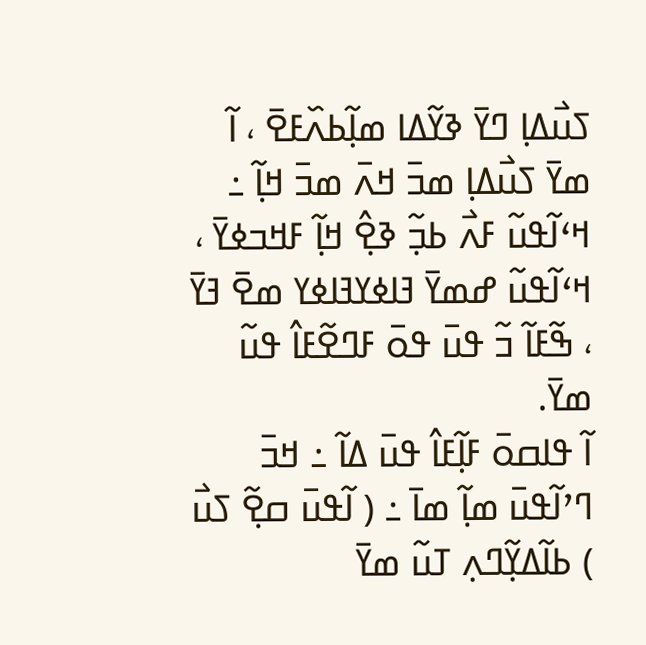ߖߎ߯ߡߊ߲ ߣߌ߫ ߢߌ߬ߡߊ ߘߊ߲߬ߕߍ߰ߓߐ߫ ، ߊ߬ ߘߌ߫ ߖߎ߯ߡߊ߲ ߘߏ߫ ߞߍ߫ ߘߏ߫ ߞߊ߲߬ ߸ ߞߵߊ߬ߟߎ߬ ߓߍ߯ ߕߏ߲߬ ߢߐ߲߮ ߞߊ߲߬ ߓߞߏߦߌ߫ ، ߞߵߊ߬ߟߎ߬ ߝߘߌ߫ ߔߊߦߌߔߊߦߌ ߘߐ߫ ߔߌ߫ ، ߒ߬ߓߊ߬ ߏ߬ ߟߎ߫ ߟߋ߫ ߓߣߐ߬ߓߊ߮ ߟߎ߬ ߘߌ߫.
ߊ߬ ߟߊߛߋ߫ ߓߊ߲߬ߓߊ߮ ߟߎ߫ ߡߊ߬ ߸ ߞߏ߫ ߣߴߊ߬ߟߎ߫ ߘߊ߲߬ ߘߊ߫ ߸ ( ߊ߬ߟߎ߫ ߛߐ߲߬ ߖߎ߯ ) ߕߊ߬ߡߌ߲߬ߣߍ߲ ߠߎ߬ ߘߌ߫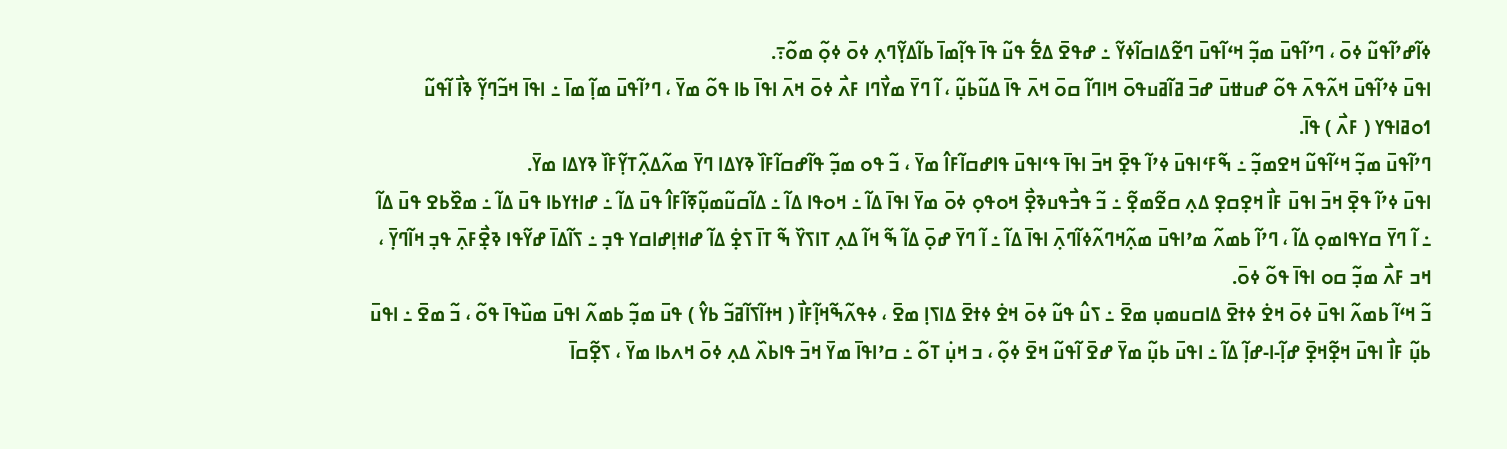ߦߊ߬ߝߴߊ߬ߟߎ߬ ߦߋ߫ ، ߣߴߊ߬ߟߎ߫ ߘߏ߲߬ ߞߵߊ߬ߟߎ߫ ߣߐ߬ߡߊߛߊ߬ߦߌ߬ ߸ ߝߟߐ߫ ߡߐ߱ ߟߎ߬ ߟߊ߫ ߟߊ߲߬ߘߊ߫ ߕߊ߬ߡߌ߲߬ߣߍ߲ ߦߋ߫ ߦߋ߲߬ ߘߋ߬߹.
ߊߟߎ߫ ߦߴߊ߬ߟߎ߫ ߞߍ߬ߟߍ߫ ߟߋ߬ ߝߎߚߎ߫ ߝߏ߫ ߥߊ߬ߥߎߟߋ߫ ߞߊߣߊ߬ ߛߋ߫ ߞߍ߫ ߟߊ߫ ߡߎ߬ߕߎ߲߬ ، ߊ߬ ߣߌ߫ ߘߌ߯ߣߊ ߓߍ߯ ߦߋ߫ ߞߍ߫ ߊߟߊ߫ ߕߊ ߟߋ߬ ߘߌ߫ ، ߣߴߊ߬ߟߎ߫ ߘߊ߲߬ ߘߊ߫ ߸ ߊߟߊ߫ ߞߏ߬ߣߌ߲߬ ߢߊ߯ ߊ߬ߟߎ߬ ߗߋߥߊߟߌ ( ߓߍ߯ ) ߟߊ߫.
ߣߴߊ߬ߟߎ߫ ߘߏ߲߬ ߞߵߊ߬ߟߎ߬ ߞߐߘߏ߲߬ ߸ ߒ߬ߓߵߊߟߎ߫ ߦߴߊ߬ ߟߐ߲߫ ߞߏ߫ ߊߟߊ߫ ߟߵߊߟߎ߫ ߟߊߝߛߊ߬ߓߊ߮ ߘߌ߫ ، ߏ߬ ߟߋ ߘߏ߲߬ ߟߊ߬ߝߛߊ߬ߓߊ߰ ߢߌߡߊ ߣߌ߫ ߘߍ߬ߡߍ߲߬ߠߌ߲߬ߓߊ߰ ߢߌߡߊ ߘߌ߫.
ߊߟߎ߫ ߦߴߊ߬ ߟߐ߲߫ ߞߏ߫ ߊߟߎ߫ ߓߊ߯ ߞߐ߲ߛߐ߲ ߡߍ߲ ߛߐ߬ߘߐ߲߬ ߸ ߏ߬ ߟߏ߯ߟߎߢߐ߲߯ ߞߋߟߋ߲ ߦߋ߫ ߘߌ߫ ߊߟߊ߫ ߡߊ߬ ߸ ߞߋߟߊ ߡߊ߬ ߸ ߡߊ߬ߛߎ߬ߘߎ߲߬ߧߊ߬ߓߊ߮ ߟߎ߫ ߡߊ߬ ߸ ߝߊߙߌߕߊ ߟߎ߫ ߡߊ߬ ߸ ߘߐ߰ߕߐ ߟߎ߫ ߡߊ߬ ߸ ߊ߬ ߣߌ߫ ߛߌߟߊߘߋ߲ ߡߊ߬ ، ߣߴߊ߬ ߕߘߍ߬ ߘߴߊߟߎ߫ ߘߍ߲߬ߞߣߍ߬ߦߊ߬ߣߍ߲߫ ߊߟߊ߫ ߡߊ߬ ߸ ߊ߬ ߣߌ߫ ߝߋ߲߫ ߡߊ߬ ߒ߬ ߞߊ߬ ߡߍ߲ ߠߊߖߌ߰ ߒ߬ ߠߊ߫ ߖߐ߲߭ ߡߊ߬ ߝߊߙߊ߲ߝߊߛߌ ߟߏ߲ ߸ ߖߊ߬ߡߊ߫ ߝߌ߬ߟߊ ߢߐ߲߯ߓߍ߲߫ ߟߏ߲ ߞߊ߬ߣߌ߲߫ ، ߞߏ ߓߍ߯ ߘߏ߲߬ ߛߋ ߊߟߊ߫ ߟߋ߬ ߦߋ߫.
ߏ߬ ߞߵߊ߬ ߕߘߍ߬ ߊߟߎ߫ ߦߋ߫ ߞߐ߭ ߦߙߐ߫ ߡߊߛߎߘߎ߲ ߘߐ߫ ߸ ߖߎ߮ ߟߎ߬ ߦߋ߫ ߞߐ߭ ߦߙߐ߫ ߡߊߖߊ߲ ߘߐ߫ ، ߦߟߍ߬ߒ߬ߞߊ߲߬ߓߊ߯ ( ߞߙߊ߬ߖߊ߬ߥߏ߬ ߕߌ߮ ) ߟߎ߫ ߘߏ߲߬ ߕߘߍ߬ ߊߟߎ߫ ߘߎ߰ߟߊ߫ ߟߋ߬ ، ߏ߬ ߘߐ߫ ߸ ߊߟߎ߫ ߕߎ߲߬ ߓߊ߯ ߊߟߎ߫ ߞߐ߲߬ߞߐ߲߫ ߝߊ߲߬-ߊ-ߝߊ߲߬ ߡߊ߬ ߸ ߊߟߎ߫ ߕߎ߲߬ ߘߌ߫ ߝߐ߫ ߊ߬ߟߎ߬ ߞߐ߫ ߦߋ߲߬ ، ߏ ߞߎ߲߭ ߠߋ߬ ߸ ߛߴߊߟߊ߫ ߘߌ߫ ߞߏ߫ ߟߊߕߍ߰ ߡߍ߲ ߦߋ߫ ߞߍߕߊ ߘߌ߫ ، ߖߐ߲߬ߛߊ߫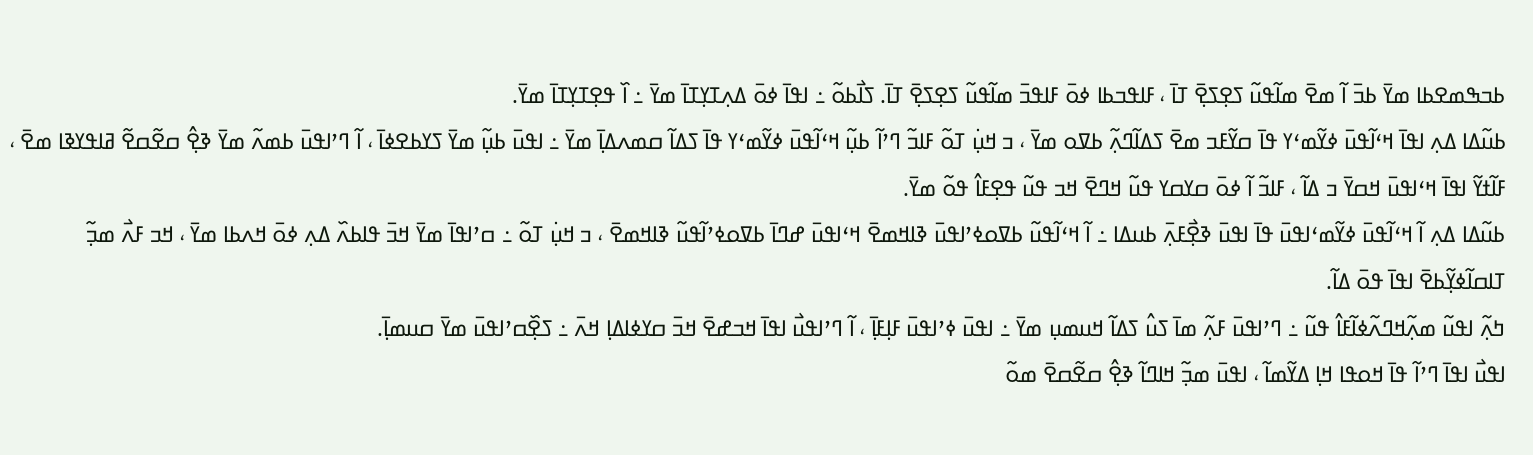ߕߏߒߘߐߕߊ ߘߌ߫ ߕߏ߫ ߊ߬ ߘߐ߫ ߘߊ߬ߟߎ߬ ߖߐ߲ߖߐ߲߫ ߠߊ߫ ، ߓߊߟߏߕߊ ߦߋ߫ ߓߊߟߏ߫ ߘߊ߬ߟߎ߬ ߖߐ߲ߖߐ߲߫ ߠߊ߫. ߖߊ߯ߕߋ߬ ߸ ߊߟߊ߫ ߦߋ߫ ߡߍ߲ߠߌ߲ߠߊ߫ ߘߌ߫ ߸ ߊ߰ ߟߐ߲ߠߌ߲ߠߊ߫ ߘߌ߫.
ߕߎ߬ߡߊ ߡߍ߲ ߊߟߊ߫ ߞߵߊ߬ߟߎ߫ ߦߌ߬ߘߵߌ ߟߊ߫ ߛߌ߬ߓߏ ߘߐ߫ ߖߡߊ߬ߣߍ߲߬ ߕߜߋ ߘߌ߫ ، ߏ ߞߎ߲߭ ߠߋ߬ ߓߊߏ߬ ߣߴߊ߬ ߕߎ߲߬ ߞߵߊ߬ߟߎ߫ ߦߌ߬ߘߵߌ ߟߊ߫ ߖߡߊ߬ ߛߘߍߡߊ߲߫ ߘߌ߫ ߸ ߊߟߎ߫ ߕߎ߲߬ ߘߌ߫ ߖߌߕߐߦߊ߫ ، ߊ߬ ߣߴߊߟߎ߫ ߕߘߍ߬ ߘߌ߫ ߢߐ߲߮ ߛߐ߬ߛߐ߬ ߥߊߟߌߢߊ ߘߐ߫ ، ߓߊ߬ߙߌ߬ ߊߟߊ߫ ߞߵߊߟߎ߫ ߞߛߌ߫ ߏ ߡߊ߬ ، ߓߊߏ߬ ߊ߬ ߦߋ߫ ߛߌߛߌ ߟߎ߬ ߞߣߐ߫ ߞߏ ߟߎ߬ ߟߐ߲ߓߊ߮ ߟߋ߬ ߘߌ߫.
ߕߎ߬ߡߊ ߡߍ߲ ߊ߬ ߞߵߊ߬ߟߎ߫ ߦߌ߬ߘߵߊߟߎ߫ ߟߊ߫ ߊߟߎ߫ ߢߐ߲߯ߓߍ߲߫ ߕߎߡߊ ߸ ߊ߬ ߞߵߊ߬ߟߎ߬ ߕߜߋߦߴߊߟߎ߫ ߢߊߞߘߐ߫ ߞߵߊߟߎ߫ ߝߣߊ߫ ߕߜߋߦߴߊ߬ߟߎ߬ ߢߊߞߘߐ߫ ، ߏ ߞߎ߲߭ ߠߋ߬ ߸ ߛߴߊߟߊ߫ ߘߌ߫ ߞߏ߫ ߟߊߕߍ߰ ߡߍ߲ ߦߋ߫ ߞߍߕߊ ߘߌ߫ ، ߞߏ ߓߍ߯ ߘߏ߲߬ ߠߊߛߊ߬ߦߌ߲߬ߕߐ߫ ߊߟߊ߫ ߟߋ߫ ߡߊ߬.
ߤߍ߲߬ ߊߟߎ߬ ߘߍ߲߬ߞߣߍ߬ߦߊ߬ߓߊ߮ ߟߎ߬ ߸ ߣߴߊߟߎ߫ ߓߍ߲߬ ߘߊ߫ ߖߎ߮ ߖߡߊ߬ ߞߎߘߎ߲ ߘߌ߫ ߸ ߊߟߎ߫ ߦߴߊߟߎ߫ ߓߊ߲ߓߊ߲߫ ، ߊ߬ ߣߴߊߟߎ߯ ߊߟߊ߫ ߞߏߝߐ߫ ߞߏ߫ ߛߌߦߊߡߊ߲ ߞߍ߫ ߸ ߖߐ߲߰ߛߴߊߟߎ߫ ߘߌ߫ ߛߎߘߊ߲߫.
ߊߟߎ߯ ߊߟߊ߫ ߣߴߊ߬ ߟߊ߫ ߞߋߟߊ ߞߊ߲ ߡߌ߬ߘߊ߬ ، ߊߟߎ߫ ߘߏ߲߬ ߞߊߣߊ߬ ߢߐ߲߮ ߛߐ߬ߛߐ߫ ߘߋ߬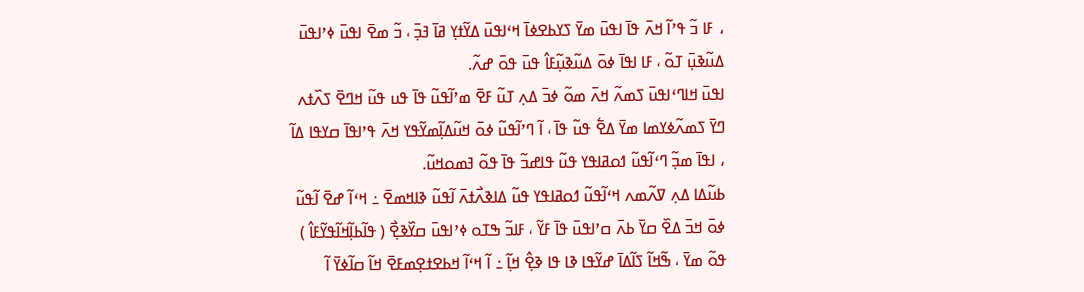، ߓߊ ߏ߬ ߟߴߊ߬ ߞߍ߫ ߟߊ߫ ߊߟߎ߫ ߘߌ߫ ߖߌߕߐߦߊ߫ ߞߵߊߟߎ߫ ߡߌ߬ߙߌ߲ ߥߊ߫ ߔߏ߲߫ ، ߏ߬ ߘߐ߫ ߊߟߎ߫ ߦߴߊߟߎ߫ ߡߎ߬ߢߎ߲߫ ߠߋ߬ ، ߓߊ ߊߟߊ߫ ߦߋ߫ ߡߎ߬ߢߎ߲߬ߓߊ߮ ߟߎ߫ ߟߋ߫ ߝߍ߬.
ߊߟߎ߫ ߞߊߣߵߊߟߎ߫ ߖߘߍ߬ ߞߍ߫ ߘߋ߬ ߦߏ߫ ߡߍ߲ ߠߎ߬ ߓߐ߫ ߘߴߊ߬ߟߎ߬ ߟߊ߫ ߟߎ ߟߎ߬ ߞߣߐ߫ ߖߍ߰ߙߍ ߣߌ߫ ߖߘߍ߬ߦߌߘߊ ߘߌ߫ ߡߐ߱ ߟߎ߬ ߟߊ߫ ، ߊ߬ ߣߴߊ߬ߟߎ߬ ߦߋ߫ ߞߎ߬ߡߊ߲߬ߘߌ߬ߟߌ ߞߍ߫ ߟߴߊߟߊ߫ ߛߌߟߊ ߡߊ߬ ، ߊߟߊ߫ ߘߏ߲߬ ߣߵߊ߬ߟߎ߬ ߗߋߥߊߟߌ ߟߎ߬ ߟߊߝߏ߬ ߟߊ߫ ߟߋ߬ ߔߘߋߞߎ߬.
ߕߎ߬ߡߊ ߡߍ߲ ߜߍ߬ߘߍ ߞߵߊ߬ߟߎ߬ ߗߋߥߊߟߌ ߟߎ߬ ߡߊߢߍ߯ߙߍ߫ ߊ߬ߟߎ߬ ߢߊߞߘߐ߫ ߸ ߞߵߊ߬ ߝߐ߫ ߊ߬ߟߎ߬ ߦߋ߫ ߞߏ߫ ߡߐ߰ ߛߌ߫ ߕߍ߫ ߛߴߊߟߎ߫ ߟߊ߫ ߓߌ߬ ، ߓߊߏ߬ ߒߠߋ ߦߴߊߟߎ߫ ߛߌ߰ߢߐ߲߯ ( ߟߊ߬ߕߊ߲߬ߞߊ߬ߟߌ߬ߓߊ߮ ) ߟߋ߬ ߘߌ߫ ، ߒ߬ߞߊ߬ ߖߊ߬ߡߊ߫ ߝߌ߬ߟߊ ߢߊ ߟߊ ߢߐ߲߮ ߞߊ߲߬ ߸ ߊ߬ ߞߵߊ߬ ߞߕߐߙߐ߲ߘߓߐ߫ ߞߊ߬ ߛߊ߬ߦߌ߫ ߊ߬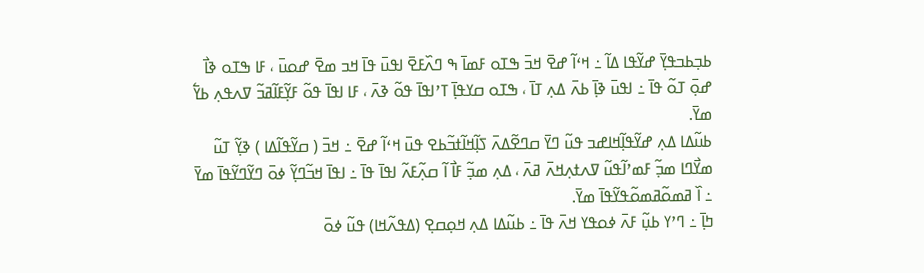ߕߏ߲ߕߏߟߌ߲߫ ߝߌ߬ߟߊ ߡߊ߬ ߸ ߞߵߊ߬ ߝߐ߫ ߞߏ߫ ߒߠߋ ߓߘߊ߫ ߒ ߣߍ߰ߓߐ߫ ߊߟߎ߫ ߟߊ߫ ߞߏ ߘߐ߫ ߝߋߎ߫ ، ߓߊ ߒߠߋ ߢߊ߯ ߝߋ߲߫ ߠߋ߬ ߟߊ߫ ߸ ߊߟߎ߫ ߢߊ߲߫ ߕߍ߫ ߡߍ߲ ߠߊ߫ ، ߒߠߋ ߛߌߟߊ߲߫ ߠߴߊߟߊ߫ ߟߋ߬ ߢߍ߫ ، ߓߊ ߊߟߊ߫ ߟߋ߬ ߓߌ߲߬ߓߊ߬ߥߏ߬ ߜߍߟߍ߲ ߕߌ߱ ߘߌ߫.
ߕߎ߬ߡߊ ߡߍ߲ ߝߌ߬ߟߊ߲߬ߞߊߝߏ ߟߎ߬ ߣߌ߫ ߛߣߐ߬ߡߍ߫ ߖߊ߲߬ߞߊ߬ߙߏ߬ߕߐ ߟߎ߫ ߞߵߊ߬ ߝߐ߫ ߸ ߞߏ߫ ( ߛߌ߬ߟߊ߬ߡߊ ) ߢߌ߲߬ ߠߎ߬ ߘߌ߯ߣߊ ߘߏ߲߬ ߓߘߴߊ߬ߟߎ߬ ߜߍߙߍ߲ߞߍ߫ ߥߍ߫ ، ߡߍ߲ ߘߏ߲߬ ߓߊ߯ ߊ߬ ߛߍ߲߬ߓߍ߬ ߊߟߊ߫ ߟߊ߫ ߸ ߊߟߊ߫ ߞߏ߬ߣߌ߲߬ ߦߋ߫ ߣߌ߬ߣߌ߬ߟߊ߫ ߘߌ߫ ߸ ߊ߰ ߥߘߋ߬ߥߘߋ߬ߟߌ߬ߟߊ߫ ߘߌ߫.
ߤߊ߲߫ ߸ ߣߴߌ ߕߎ߲߬ ߓߍ߫ ߦߋߟߌ ߞߍ߫ ߟߊ߫ ߸ ߕߎ߬ߡߊ ߡߍ߲ ߞߋ߲ߛߐ߲ (ߡߟߍ߬ߞߊ) ߟߎ߬ ߦߋ߫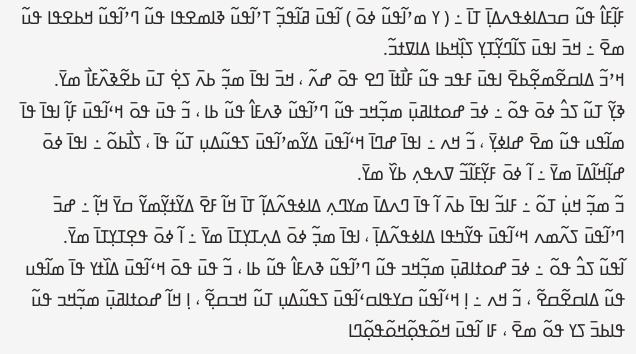ߓߊ߲߬ߓߊ߮ ߟߎ߬ ߛߏߡߊߦߟߍߡߊ߲߫ ߠߊ߫ ߸ ( ߌ ߘߴߊ߬ߟߎ߬ ߦߋ߫ ) ߊ߬ߟߎ߫ ߥߊ߬ߟߏ߲߬ ߠߴߊ߬ߟߎ߬ ߢߊߘߐߟߊ ߟߎ߬ ߣߴߊ߬ߟߎ߬ ߞߕߐߟߊ ߟߎ߬ ߘߐ߫ ߸ ߞߏ߫ ߊߟߎ߫ ߖߊ߬ߣߌ߲߬ߠߌ߲ ߖߊ߲߰ߞߕߊ ߡߊߜߙߏ߬.
ߞߴߏ߬ ߡߊߛߐ߬ߘߐ߲߬ߕߐ߫ ߊߟߎ߫ ߓߟߏ ߟߎ߬ ߓߊ߯ߙߊ߫ ߣߐ ߟߋ߫ ߝߍ߬ ، ߞߏ߫ ߊߟߊ߫ ߘߏ߲߬ ߕߍ߫ ߖߐ߲߭ ߠߎ߫ ߕߐ߬ߢߍ߰ߓߊ߯ ߘߌ߫.
ߢߌ߲߬ ߠߎ߬ ߖߏ߮ ߦߋ߫ ߟߋ߬ ߸ ߦߏ߫ ߝߋߙߊߥߎ߲߫ ߘߏ߲߬ߞߏ ߟߎ߬ ߣߴߊ߬ߟߎ߬ ߢߍߓߊ߮ ߟߎ߬ ߕߊ ، ߏ߬ ߟߎ߫ ߟߋ߫ ߞߵߊ߬ߟߎ߫ ߓߊ߲߬ ߊߟߊ߫ ߟߊ߫ ߘߊ߬ߟߎ ߟߎ߬ ߘߐ߫ ߝߊߦߌ߲߫ ، ߏ߬ ߞߍ ߸ ߊߟߊ߫ ߝߣߊ߫ ߞߵߊ߬ߟߎ߫ ߡߌ߬ߘߴߊ߬ߟߎ߫ ߖߟߎ߬ߡߎ߲ ߠߎ߬ ߟߊ߫ ، ߖߊ߯ߕߋ߬ ߸ ߊߟߊ߫ ߦߋ߫ ߝߊ߲߬ߞߊ߬ߡߊ߫ ߘߌ߫ ߸ ߊ߬ ߦߋ߫ ߓߌ߲߬ߓߊ߬ߏ߬ ߜߍߟߍ߲ ߕߌ߰ ߘߌ߫.
ߏ߬ ߘߏ߲߬ ߞߎ߲߭ ߠߋ߬ ߸ ߓߊߏ߬ ߊߟߊ߫ ߕߍ߫ ߊ߬ ߟߊ߫ ߣߍߡߊ߫ ߘߌߣߍ߲ ߡߊߦߟߍ߬ߡߊ߲߬ ߠߊ߫ ߞߊ߬ ߓߐ߫ ߡߌ߬ߙߌ߲߬ߘߌ߬ ߛߌ߫ ߞߊ߲߬ ߸ ߝߏ߫ ߣߴߊ߬ߟߎ߫ ߖߍ߬ߘߍ ߞߵߊ߬ߟߎ߫ ߟߌ߬ߤߟߊ ߡߊߦߟߍ߬ߡߊ߲߫ ، ߊߟߊ߫ ߘߏ߲߬ ߦߋ߫ ߡߍ߲ߠߌ߲ߠߊ߫ ߘߌ߫ ߸ ߊ߬ ߦߋ߫ ߟߐ߲ߠߌ߲ߠߊ߫ ߘߌ߫.
ߊ߬ߟߎ߬ ߖߏ߮ ߟߋ߬ ߸ ߦߏ߫ ߝߋߙߊߥߎ߲߫ ߘߏ߲߬ߞߏ ߟߎ߬ ߣߴߊ߬ߟߎ߬ ߢߍߓߊ߮ ߟߎ߬ ߕߊ ، ߏ߬ ߟߎ߫ ߟߋ߫ ߞߵߊ߬ߟߎ߫ ߡߊ߰ߙߌ ߟߊ߫ ߘߊ߬ߟߎ ߟߎ߬ ߡߊߛߐ߬ߛߐ߬ ، ߏ߬ ߞߍ ߸ ߊ߲ ߞߵߊ߬ߟߎ߬ ߛߌߟߊߛߵߊ߬ߟߎ߫ ߖߟߎ߬ߡߎ߲ ߠߎ߬ ߞߏߛߐ߲߬ ، ߊ߲ ߞߊ߬ ߝߋߙߊߥߎ߲߫ ߘߏ߲߬ߞߏ ߟߎ߬ ߟߊߕߏ߫ ߖߌ ߟߋ߬ ߘߐ߫ ، ߓߊ ߊ߬ߟߎ߫ ߞߋ߬ߟߋ߲߬ߞߋ߬ߟߋ߲߬ߣߊ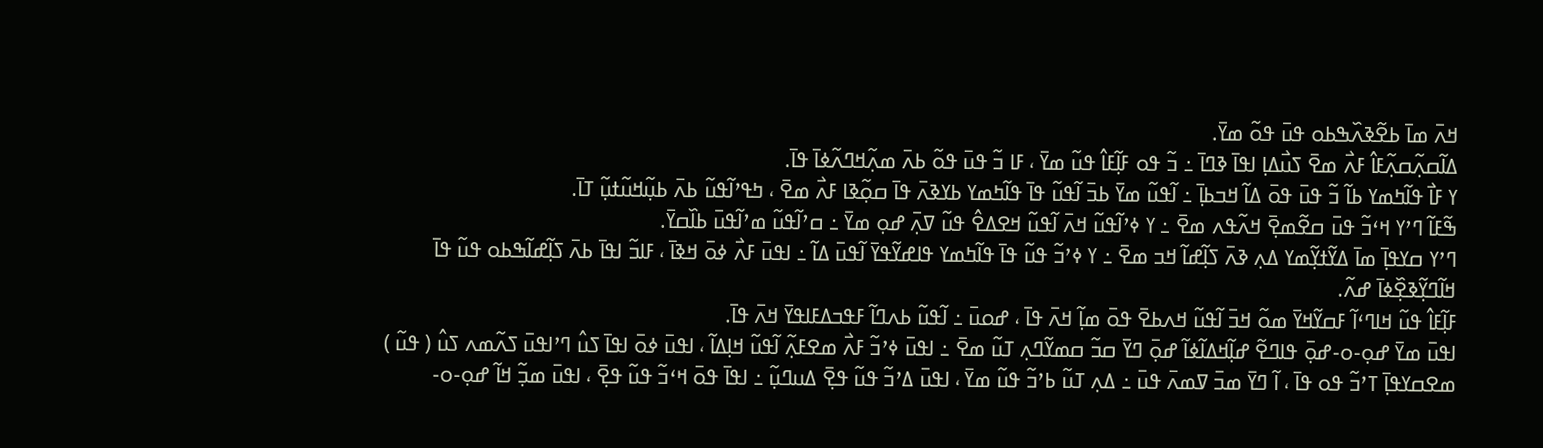ߞߍ߫ ߘߊ߫ ߕߐ߬ߢߍ߰ߒߕߋ ߟߎ߫ ߟߋ߬ ߘߌ߫.
ߡߊ߬ߛߍ߲߬ߛߍ߲߬ߓߊ߮ ߓߍ߯ ߘߐ߫ ߖߎ߯ߡߊ߲ ߊߟߊ߫ ߢߣߊ߫ ߸ ߏ߬ ߟߋ ߓߊ߲߬ߓߊ߮ ߟߎ߬ ߘߌ߫ ، ߓߊ ߏ߬ ߟߎ߫ ߟߋ߬ ߕߍ߫ ߘߍ߲߬ߞߣߍ߬ߦߊ߫ ߟߊ߫.
ߌ ߓߊ߯ ߟߊ߬ߤߘߌ ߕߊ߬ ߏ߬ ߟߎ߫ ߟߋ߫ ߡߊ߬ ߞߏߕߊ߲߫ ߸ ߊ߬ߟߎ߬ ߘߌ߫ ߕߏ߫ ߊ߬ߟߎ߬ ߟߊ߫ ߟߊ߬ߤߘߌ ߕߌߢߍ߫ ߟߊ߫ ߛߋ߲߬ߢߊ ߓߍ߯ ߘߐ߫ ، ߤߟߴߊ߬ߟߎ߬ ߕߍ߫ ߕߎ߲߬ߞߎ߬ߙߎ߲߬ ߠߊ߫.
ߒ߬ߓߊ߬ ߣߴߌ ߞߵߏ߬ ߟߎ߫ ߛߐ߬ߘߐ߲߫ ߞߍ߬ߟߍ ߘߐ߫ ߸ ߌ ߦߴߊ߬ߟߎ߬ ߞߍ߫ ߊ߬ߟߎ߬ ߞߐߡߐ߮ ߟߎ߬ ߜߍ߲߫ ߝߋ߲ ߘߌ߫ ߸ ߛߴߊ߬ߟߎ߬ ߘߴߊ߬ߟߎ߫ ߕߊ߰ߛߌ߫.
ߣߴߌ ߛߌߟߊ߲߫ ߘߊ߫ ߡߌ߬ߙߌ߲߬ߘߌ ߡߍ߲ ߢߍ߫ ߖߊ߲߬ߝߊ߬ ߞߏ ߘߐ߫ ߸ ߌ ߦߴߏ߬ ߟߎ߬ ߟߊ߫ ߟߊ߬ߤߘߌ ߟߊߝߌ߬ߟߌ߫ ߊ߬ߟߎ߫ ߡߊ߬ ߸ ߊߟߎ߫ ߓߍ߯ ߦߋ߫ ߞߢߊ߫ ، ߓߊߏ߬ ߊߟߊ߫ ߕߍ߫ ߖߊ߲߬ߝߊ߬ߒߕߋ ߟߎ߬ ߟߊ߫ ߞߊ߬ߣߌ߲߬ߢߐ߲߰ߦߊ߫ ߝߍ߬.
ߓߊ߲߬ߓߊ߮ ߟߎ߬ ߞߊߣߵߊ߬ ߓߛߌ߬ߞߌ߫ ߘߋ߬ ߞߏ߫ ߊ߬ߟߎ߬ ߞߍߕߐ߫ ߟߋ߫ ߘߊ߲߬ ߞߍ߫ ߟߊ߫ ، ߝߋߎ߫ ߸ ߊ߬ߟߎ߬ ߕߍߣߊ߬ ߓߟߏߡߓߊߟߌ߫ ߞߍ߫ ߟߊ߫.
ߊߟߎ߫ ߘߌ߫ ߝߋ߲-ߋ-ߝߋ߲߫ ߟߊߣߐ߬ ߝߊ߲߬ߞߡߊ߬ߦߊ߬ ߝߋ߲߫ ߣߌ߫ ߛߏ߬ ߛߘߌ߬ߣߍ߲ ߠߎ߬ ߘߐ߫ ߸ ߊߟߎ߫ ߦߴߏ߬ ߓߍ߯ ߘߐߓߍ߲߬ ߊ߬ߟߎ߬ ߞߊ߲ߡߊ߬ ، ߊߟߎ߫ ߦߋ߫ ߊߟߊ߫ ߖߎ߮ ߣߴߊߟߎ߫ ߖߍ߬ߘߍ ߖߎ߮ ( ߟߎ߬ ) ߘߐߛߌߟߊ߲߫ ߠߴߏ߬ ߟߋ ߟߊ߫ ، ߊ߬ ߣߌ߫ ߘߏ߫ ߜߘߍ߫ ߟߎ߫ ߸ ߡߍ߲ ߠߎ߬ ߕߴߏ߬ ߟߎ߬ ߘߌ߫ ، ߊߟߎ߫ ߡߴߏ߬ ߟߎ߬ ߟߐ߲߫ ߡߎߣߎ߲߬ ߸ ߊߟߊ߫ ߟߋ߫ ߞߵߏ߬ ߟߎ߬ ߟߐ߲߫ ، ߊߟߎ߫ ߘߏ߲߬ ߞߊ߬ ߝߋ߲-ߋ-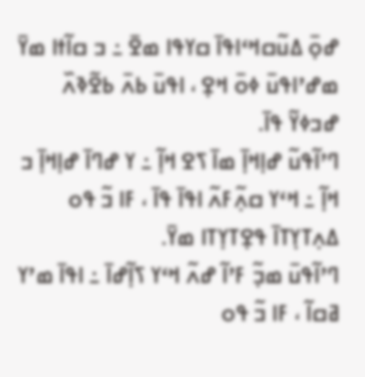ߝߋ߲߫ ߡߎ߬ߛߞߵߊߟߊ߫ ߛߌߟߊ ߘߐ߫ ߸ ߏ ߛߊ߬ߙߊ ߘߌ߫ ߘߝߴߊߟߎ߫ ߦߋ߫ ߞߐ߲ ، ߊߟߎ߫ ߕߍ߫ ߕߐ߬ߢߍ߰ ߝߏߦߌ߬ ߟߊ߫.
ߣߴߊ߬ߟߎ߬ ߝߊ߲ߞߊ߲߫ ߘߊ߫ ߖߐ ߞߊ߲߬ ߸ ߌ ߝߣߊ߫ ߝߊ߲ߞߊ߲߫ ߏ ߞߊ߲߬ ߸ ߞߵߌ ߛߍ߲߬ߓߍ߬ ߊߟߊ߫ ߟߊ߫ ، ߓߊ ߏ߬ ߟߋ ߡߍ߲ߠߌ߲ߠߊ߫ ߟߐ߲ߠߌ߲ߠߊ ߘߌ߫.
ߣߴߊ߬ߟߎ߫ ߘߏ߲߬ ߓߴߊ߬ ߝߍ߬ ߞߵߌ ߖߊ߲߬ߝߊ߫ ߸ ߊߟߊ߫ ߘߴߌ ߥߛߊ߬ ، ߓߊ ߏ߬ ߟߋ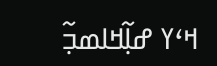ߞߵߌ ߝߊ߲߬ߞߊߘߏ߲߬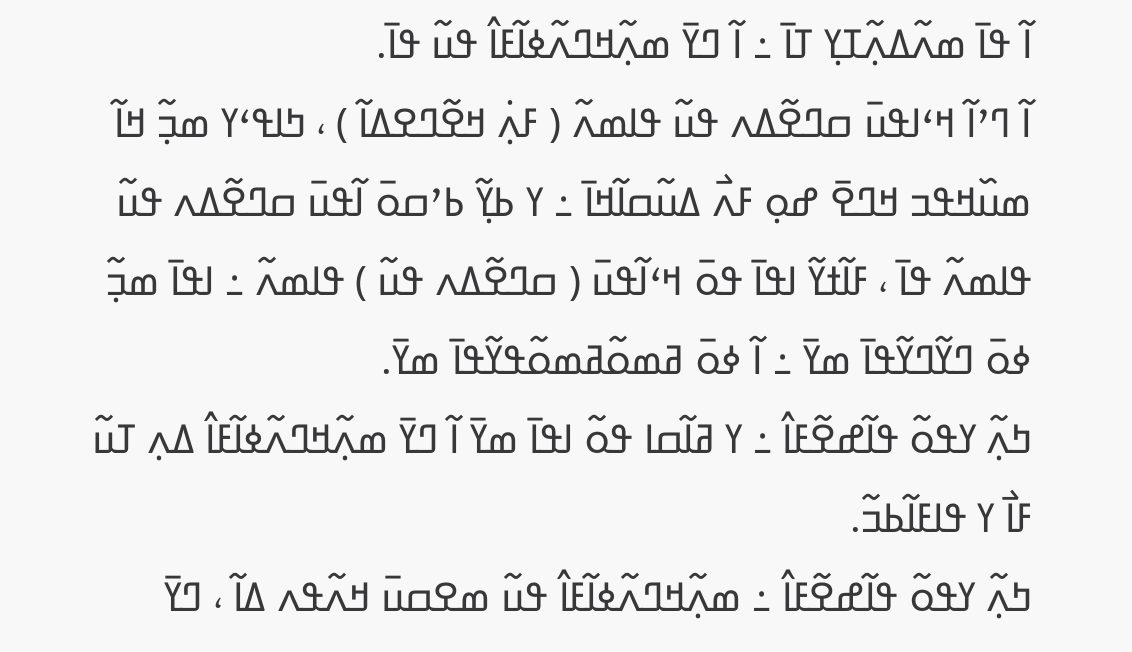ߊ߬ ߟߊ߫ ߘߍ߬ߡߍ߲߬ߠߌ߲ ߠߊ߫ ߸ ߊ߬ ߣߌ߫ ߘߍ߲߬ߞߣߍ߬ߦߊ߬ߓߊ߮ ߟߎ߬ ߟߊ߫.
ߊ߬ ߣߴߊ߬ ߞߵߊߟߎ߫ ߛߣߐ߬ߡߍ ߟߎ߬ ߟߊߘߍ߬ ( ߓߍ߲߭ ߞߐ߬ߣߐߡߊ߬ ) ، ߤߊߟߵߌ ߘߏ߲߬ ߞߊ߬ ߘߎ߰ߞߟߏ ߞߣߐ߫ ߝߋ߲ ߓߍ߯ ߡߎ߬ߛߊ߬ߞߊ߫ ߸ ߌ ߕߌ߲߬ ߕߴߛߋ߫ ߊ߬ߟߎ߫ ߛߣߐ߬ߡߍ ߟߎ߬ ߟߊߘߍ߬ ߟߊ߫ ، ߓߊ߬ߙߌ߬ ߊߟߊ߫ ߟߋ߫ ߞߵߊ߬ߟߎ߫ ( ߛߣߐ߬ߡߍ ߟߎ߬ ) ߟߊߘߍ߬ ߸ ߊߟߊ߫ ߘߏ߲߬ ߦߋ߫ ߣߌ߬ߣߌ߬ߟߊ߫ ߘߌ߫ ߸ ߊ߬ ߦߋ߫ ߥߘߋ߬ߥߘߋ߬ߟߌ߬ߟߊ߫ ߘߌ߫.
ߤߍ߲߬ ߌߟߋ߬ ߟߊ߬ߝߐ߬ߓߊ߮ ߸ ߌ ߥߊ߬ߛߊ ߟߋ߬ ߊߟߊ߫ ߘߌ߫ ߊ߬ ߣߌ߫ ߘߍ߲߬ߞߣߍ߬ߦߊ߬ߓߊ߮ ߡߍ߲ ߠߎ߬ ߓߊ߯ ߌ ߟߊߓߊ߬ߕߏ߬.
ߤߍ߲߬ ߌߟߋ߬ ߟߊ߬ߝߐ߬ߓߊ߮ ߸ ߘߍ߲߬ߞߣߍ߬ߦߊ߬ߓߊ߮ ߟߎ߬ ߘߐߛߎ߫ ߞߍ߬ߟߍ ߡߊ߬ ، ߣߌ߫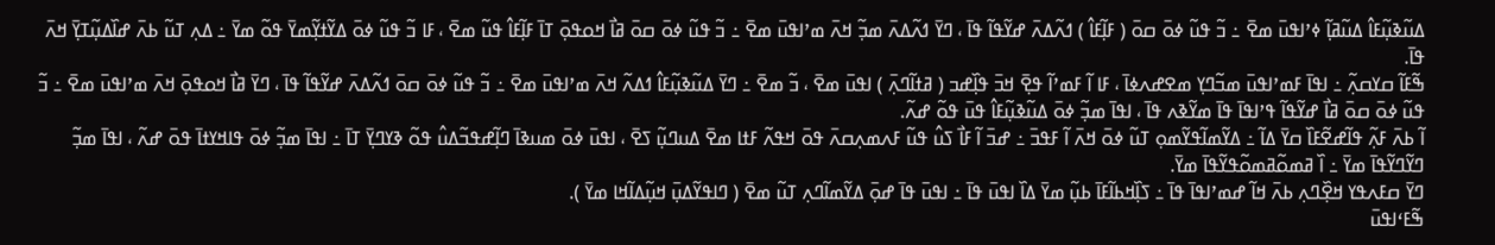ߡߎ߬ߢߎ߲߬ߓߊ߮ ߡߎ߬ߥߊ߲߬ ߦߴߊߟߎ߫ ߘߐ߫ ߸ ߏ߬ ߟߎ߬ ߦߋ߫ ߛߋ߫ ( ߓߊ߲߬ߓߊ߮ ) ߗߍ߬ߡߍ߫ ߝߌ߬ߟߊ߬ ߟߊ߫ ، ߣߌ߫ ߗߍ߬ߡߍ߫ ߘߏ߲߬ ߞߍ߫ ߘߴߊߟߎ߫ ߘߐ߫ ߸ ߏ߬ ߟߎ߬ ߦߋ߫ ߛߋ߫ ߥߊ߯ ߞߋߟߋ߲߫ ߠߊ߫ ߓߊ߲߬ߓߊ߮ ߟߎ߬ ߘߐ߫ ، ߓߊ ߏ߬ ߟߎ߬ ߦߋ߫ ߡߌ߬ߙߌ߲߬ߘߌ߫ ߟߋ߬ ߘߌ߫ ߸ ߡߍ߲ ߠߎ߬ ߕߍ߫ ߝߊ߰ߡߎ߲߬ߠߌ߲߫ ߞߍ߫ ߟߊ߫.
ߒ߬ߓߊ߬ ߛߌߛߍ߲߬ ߸ ߊߟߊ߫ ߓߘߴߊߟߎ߫ ߘߏ߬ߣߌ߲ ߘߐߝߍߦߊ߫ ، ߓߊ ߊ߬ ߓߘߴߊ߬ ߟߐ߲߫ ߞߏ߫ ߟߊ߲߰ߝߏ ( ߥߙߊ߬ߣߍ߲߫ ) ߊߟߎ߫ ߘߐ߫ ، ߏ߬ ߘߐ߫ ߸ ߣߌ߫ ߡߎ߬ߢߎ߲߬ߓߊ߮ ߗߡߍ߬ ߞߍ߫ ߘߴߊߟߎ߫ ߘߐ߫ ߸ ߏ߬ ߟߎ߬ ߦߋ߫ ߛߋ߫ ߗߍ߬ߡߍ߫ ߝߌ߬ߟߊ߬ ߟߊ߫ ، ߣߌ߫ ߥߊ߯ ߞߋߟߋ߲߫ ߞߍ߫ ߘߴߊߟߎ߫ ߘߐ߫ ߸ ߏ߬ ߟߎ߬ ߦߋ߫ ߛߋ߫ ߥߊ߯ ߝߌ߬ߟߊ߬ ߟߴߊߟߊ߫ ߟߊ߫ ߘߌ߬ߢߍ ߟߊ߫ ، ߊߟߊ߫ ߘߏ߲߬ ߦߋ߫ ߡߎ߬ߢߎ߲߬ߓߊ߮ ߟߎ߫ ߟߋ߬ ߝߍ߬.
ߊ߬ ߕߍ߫ ߓߍ߲߬ ߟߊ߬ߝߐ߬ߓߊ߰ ߛߌ߫ ߡߊ߬ ߸ ߡߌ߬ߘߊ߬ߟߌ߬ߘߋ߲ ߠߎ߬ ߦߋ߫ ߞߍ߫ ߊ߬ ߓߟߏ߫ ߸ ߝߏ߫ ߊ߬ ߓߊ߯ ߖߎ߮ ߟߎ߬ ߓߍߘߍ߲ߛߍ߫ ߟߋ߫ ߞߟߍ߬ ߓߙߊ ߘߐ߫ ߡߎߣߎ߲߬ ߖߐ߫ ، ߊߟߎ߫ ߦߋ߫ ߘߎߢߊ߫ ߣߊ߲߬ߝߟߏ߬ߡߎ߮ ߟߋ߬ ߢߌߣߌ߲߫ ߠߊ߫ ߸ ߊߟߊ߫ ߘߏ߲߬ ߦߋ߫ ߟߊߞߌߙߊ߫ ߟߋ߫ ߝߍ߬ ، ߊߟߊ߫ ߘߏ߲߬ ߣߌ߬ߣߌ߬ߟߊ߫ ߘߌ߫ ߸ ߊ߰ ߥߘߋ߬ߥߘߋ߬ߟߌ߬ߟߊ߫ ߘߌ߫.
ߣߌ߫ ߛߓߍߟߌ ߞߐ߲߰ߣߍ߲ ߕߍ߫ ߞߊ߬ ߝߘߴߊߟߊ߫ ߟߊ߫ ߸ ߖߊ߲߰ߞߕߊ߬ߓߊ߫ ߕߎ߲߬ ߘߌ߫ ߡߊ߰ ߊߟߎ߫ ߟߊ߫ ߸ ߊߟߎ߫ ߟߊ߫ ߝߋ߲߫ ߡߌ߬ߘߊ߬ߣߍ߲ ߠߎ߬ ߘߐ߫ ( ߣߊߟߌ߬ߡߎ߲߫ ߞߎ߲߬ߡߊ߬ߞߊ ߘߌ߫ ).
ߒ߬ߓߵߊߟߎ߫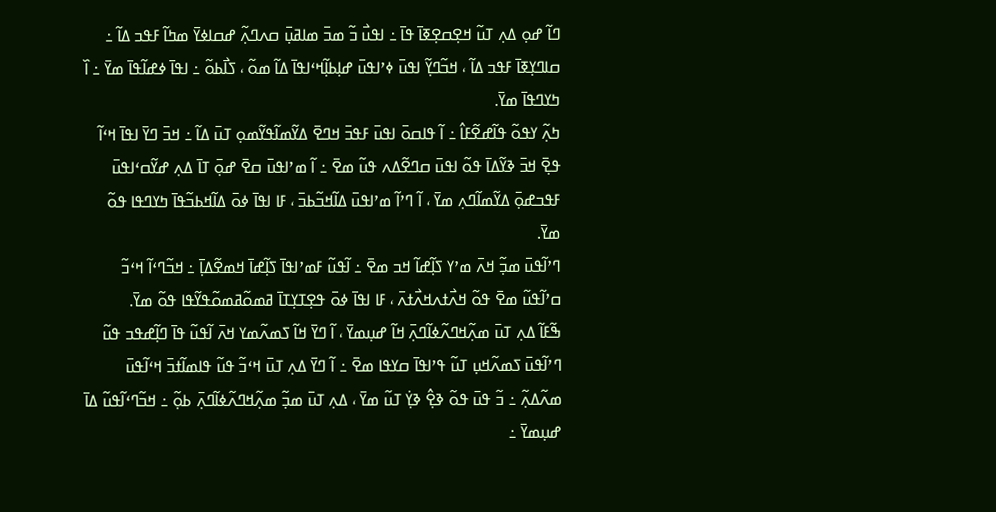ߣߊ߬ ߝߋ߲ ߡߍ߲ ߠߎ߬ ߞߐ߲ߛߐ߲ߧߊ߫ ߟߊ߫ ߸ ߊߟߎ߯ ߏ߬ ߘߏ߫ ߘߊߥߎ߲߫ ߛߍߣߍ߲߬ ߝߛߊߦߌ߫ ߘߤߊ߬ ߓߟߏ ߡߊ߬ ߸ ߛߊߣߌ߲ߧߊ߫ ߓߟߏ ߡߊ߬ ، ߞߏ߬ߣߌ߲߬ ߊߟߎ߫ ߦߴߊߟߎ߫ ߝߊ߲ߕߊ߲߬ߞߵߊߟߊ߫ ߡߊ߬ ߘߋ߬ ، ߖߊ߯ߕߋ߬ ߸ ߊߟߊ߫ ߦߝߊ߬ߟߊ߫ ߘߌ߫ ߸ ߊ߰ ߤߌߣߟߊ߫ ߘߌ߫.
ߤߍ߲߬ ߌߟߋ߬ ߟߊ߬ߝߐ߬ߓߊ߮ ߸ ߊ߬ ߟߊߛߋ߫ ߊߟߎ߫ ߓߟߏ߫ ߞߣߐ߫ ߡߌ߬ߘߊ߬ߟߌ߬ߘߋ߲ ߠߎ߫ ߡߊ߬ ߸ ߞߏ߫ ߣߌ߫ ߊߟߊ߫ ߞߵߊ߬ ߟߐ߲߫ ߞߏ߫ ߢߌ߬ߡߊ߫ ߟߋ߬ ߊߟߎ߫ ߛߣߐ߬ߡߍ ߟߎ߬ ߘߐ߫ ߸ ߊ߬ ߘߴߊߟߎ߫ ߛߐ߫ ߝߋ߲߫ ߠߊ߫ ߡߍ߲ ߝߌ߬ߛߵߊߟߎ߫ ߓߟߏߝߋ߲߫ ߡߌ߬ߘߊ߬ߣߍ߲ ߘߌ߫ ، ߊ߬ ߣߴߊ߬ ߘߴߊߟߎ߫ ߡߊ߬ߞߏ߬ߕߏ߫ ، ߓߊ ߊߟߊ߫ ߦߋ߫ ߡߊ߬ߞߕߏ߬ߟߊ߫ ߤߌߣߟߊ ߟߋ߬ ߘߌ߫.
ߣߴߊ߬ߟߎ߫ ߘߏ߲߬ ߞߍ߫ ߘߴߌ ߖߊ߲߬ߝߊ߬ ߞߏ ߘߐ߫ ߸ ߊ߬ߟߎ߬ ߓߘߴߊߟߊ߫ ߖߊ߲߬ߝߊ߫ ߞߘߐ߬ߡߊ߲߫ ߸ ߞߏ߬ߣߵߊ߬ ߞߵߏ߬ ߛߴߊ߬ߟߎ߬ ߘߐ߫ ߟߋ߬ ߞߍ߯ߙߍߞߍ߯ߙߍ߫ ، ߓߊ ߊߟߊ߫ ߦߋ߫ ߟߐ߲ߠߌ߲ߠߊ߫ ߥߘߋ߬ߥߘߋ߬ߟߌ߬ߟߊ ߟߋ߬ ߘߌ߫.
ߒ߬ߓߊ߬ ߡߍ߲ ߠߎ߫ ߘߍ߲߬ߞߣߍ߬ߦߊ߬ߣߍ߲߫ ߞߊ߬ ߝߎ߲ߘߌ߫ ، ߊ߬ ߣߌ߫ ߞߊ߬ ߖߘߍ߬ߘߌ ߞߍ߫ ߊ߬ߟߎ߬ ߟߊ߫ ߣߊ߲߬ߝߟߏ ߟߎ߬ ߣߴߊ߬ߟߎ߫ ߖߘߍ߬ߞߎ߲ ߠߎ߬ ߟߴߊߟߊ߫ ߛߌߟߊ ߘߐ߫ ߸ ߊ߬ ߣߌ߫ ߡߍ߲ ߠߎ߫ ߞߵߏ߬ ߟߎ߬ ߟߊߘߊ߬ߙߏ߫ ߞߵߊ߬ߟߎ߫ ߘߍ߬ߡߍ߲߬ ߸ ߏ߬ ߟߎ߫ ߟߋ߬ ߢߐ߲߮ ߢߌ߲߭ ߠߎ߬ ߘߌ߫ ، ߡߍ߲ ߠߎ߫ ߘߏ߲߬ ߘߍ߲߬ߞߣߍ߬ߦߊ߬ߣߍ߲߫ ߕߋ߲߬ ߸ ߞߏ߬ߣߵߊ߬ߟߎ߬ ߡߊ߫ ߝߎ߲ߘߌ߫ ߸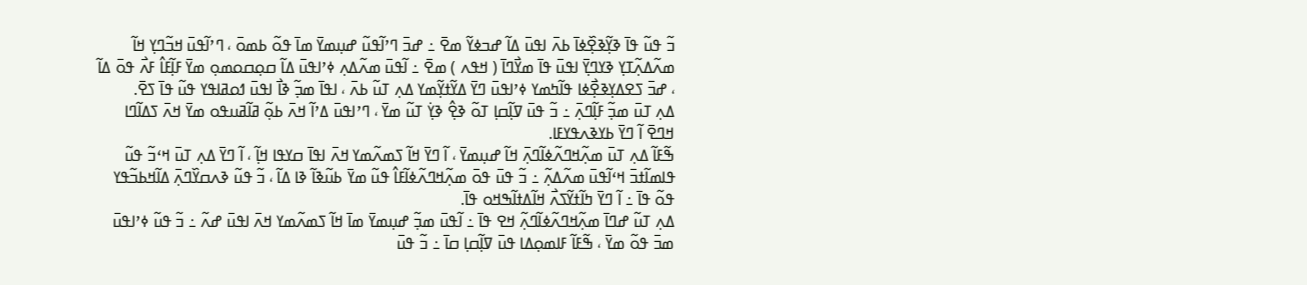ߏ߬ ߟߎ߬ ߟߊ߫ ߢߌ߲߬ߢߐ߲߰ߦߊ߫ ߕߍ߫ ߊߟߎ߫ ߡߊ߬ ߝߏߦߌ߬ ߘߐ߫ ߸ ߝߏ߫ ߣߴߊ߬ߟߎ߬ ߝߎ߲ߘߌ߫ ߘߊ߫ ߟߋ߬ ߕߘߋ߫ ، ߣߴߊ߬ߟߎ߫ ߞߏ߬ߣߌ߲ ߞߊ߬ ߘߍ߬ߡߍ߲߬ߠߌ߲ ߢߌߣߌ߲߫ ߊߟߎ߫ ߟߊ߫ ߘߌ߯ߣߊ߫ ( ߞߟߍ ) ߘߐ߫ ߸ ߊ߬ߟߎ߫ ߘߍ߬ߡߍ߲ ߦߴߊߟߎ߫ ߡߊ߬ ߛߋ߲ߛߋߘߋ߲ ߘߌ߫ ߓߊ߲߬ߓߊ߮ ߓߍ߯ ߟߋ߫ ߡߊ߬ ، ߝߏ߫ ߖߐߡߌ߲ߢߐ߲߯ߦߊ ߟߊ߬ߤߘߌ ߦߴߊߟߎ߫ ߣߌ߫ ߡߌ߬ߙߌ߲߬ߘߌ ߡߍ߲ ߠߎ߬ ߕߍ߫ ، ߊߟߊ߫ ߘߏ߲߬ ߢߊ߯ ߊߟߎ߫ ߗߋߥߊߟߌ ߟߎ߬ ߟߊ߫ ߖߐ߫.
ߡߍ߲ ߠߎ߫ ߘߏ߲߬ ߓߊ߲߬ߣߍ߲߫ ߸ ߏ߬ ߟߎ߫ ߜߊ߲߬ߛߊ߲ ߠߋ߬ ߢߐ߲߮ ߢߌ߲߭ ߠߎ߬ ߘߌ߫ ، ߣߴߊߟߎ߫ ߡߴߊ߬ ߞߍ߫ ߕߋ߲߬ ߥߊ߬ߥߎߟߋ ߘߌ߫ ߞߍ߫ ߖߡߊ߬ߣߊ ߞߣߐ߫ ߊ߬ ߣߌ߫ ߕߌߢߍߟߌߓߊ.
ߒ߬ߓߊ߬ ߡߍ߲ ߠߎ߫ ߘߍ߲߬ߞߣߍ߬ߦߊ߬ߣߍ߲߫ ߞߊ߬ ߝߎ߲ߘߌ߫ ، ߊ߬ ߣߌ߫ ߞߊ߬ ߖߘߍ߬ߘߌ ߞߍ߫ ߊߟߊ߫ ߛߌߟߊ ߞߊ߲߬ ، ߊ߬ ߣߌ߫ ߡߍ߲ ߠߎ߫ ߞߵߏ߬ ߟߎ߬ ߟߊߘߊ߬ߙߏ߫ ߞߵߊ߬ߟߎ߫ ߘߍ߬ߡߍ߲߬ ߸ ߏ߬ ߟߎ߫ ߟߋ߫ ߘߍ߲߬ߞߣߍ߬ߦߊ߬ߓߊ߮ ߟߎ߬ ߘߌ߫ ߕߎ߬ߢߊ߬ ߢߊ ߡߊ߬ ، ߏ߬ ߟߎ߬ ߢߍߛߌ߰ߣߍ߲߫ ߡߊ߬ߞߕߏ߬ߟߌ ߟߋ߬ ߟߊ߫ ߸ ߊ߬ ߣߌ߫ ߤߊ߬ߙߌ߬ߖߍ߯ ߞߊ߬ߡߙߊ߬ߒߞߋ ߟߊ߫.
ߡߍ߲ ߠߎ߬ ߝߣߊ߫ ߘߍ߲߬ߞߣߍ߬ߦߊ߬ߣߍ߲߬ ߞߐ ߟߊ߫ ߸ ߊ߬ߟߎ߫ ߘߏ߲߬ ߝߎ߲ߘߌ߫ ߘߊ߫ ߞߊ߬ ߖߘߍ߬ߘߌ ߞߍ߫ ߊߟߎ߫ ߝߍ߬ ߸ ߏ߬ ߟߎ߬ ߦߴߊߟߎ߫ ߘߏ߫ ߟߋ߬ ߘߌ߫ ، ߒ߬ߓߊ߬ ߓߊߘߋ߲ߡߊ ߟߎ߫ ߜߊ߲߬ߛߊ߲ ߛߊ߫ ߸ ߏ߬ ߟߎ߫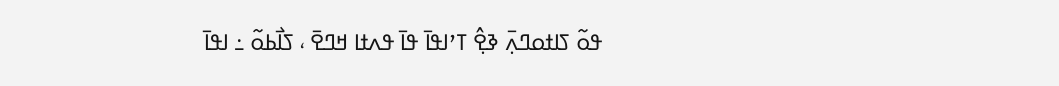ߟߋ߬ ߖߊߙߋߣߍ߲߫ ߢߐ߲߮ ߠߴߊߟߊ߫ ߟߊ߫ ߟߍߙߊ ߞߣߐ߫ ، ߖߊ߯ߕߋ߬ ߸ ߊߟߊ߫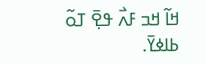ߞߊ߬ ߞߏ ߓߍ߯ ߟߐ߲߫ ߠߋ߬ ߕߊߦߌ߫.